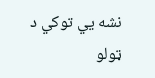نشه يي توكي د ټولو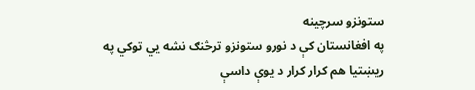ستونزو سرچينه
په افغانستان كې د نورو ستونزو ترڅنګ نشه يي توكي په ريښتيا هم كرار كرار د يوې داسې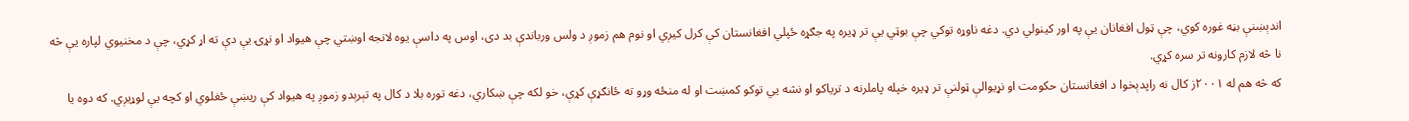اندېښنې بڼه غوره كوي، چې ټول افغانان يې په اور كينولي دي. دغه ناوړه توكي چې بوټي يې تر ډيره په جګړه ځپلي افغانستان كې كرل كيږي او نوم هم زموږ د ولس ورباندې بد دى، اوس په داسې يوه لانجه اوښتي چې هيواد او نړۍ يې دې ته اړ كړي، چې د مخنيوي لپاره يې څه نا څه لازم كارونه تر سره كړي.
كه څه هم له ۲۰۰۱ز كال نه راپدېخوا د افغانستان حكومت او نړيوالې ټولنې تر ډيره خپله پاملرنه د ترياكو او نشه يي توكو كمښت او له منځه وړو ته ځانګړې كړې، خو لكه چې ښكاري، دغه توره بلا د كال په تېرېدو زموږ په هيواد كې ريښې ځغلوي او كچه يې لوړيږي. كه دوه يا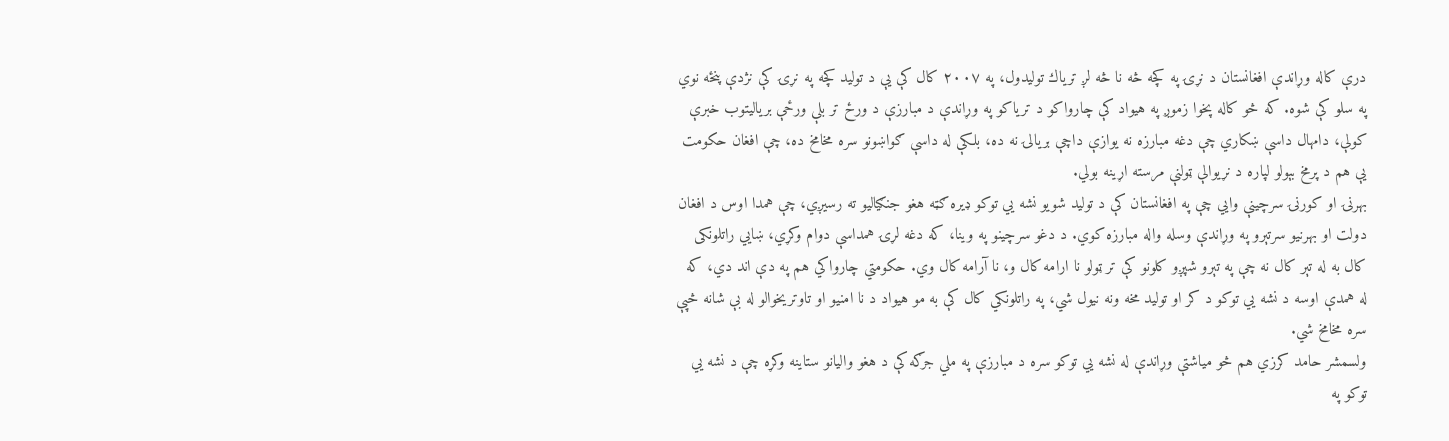درې كاله وړاندې افغانستان د نړۍ په كچه څه نا څه لږ ترياك توليدول، په ۲۰۰۷ كال كې يې د توليد كچه په نړۍ كې نژدې پنځه نوي په سلو كې شوه. كه څو كاله پخوا زموږ په هيواد كې چارواكو د ترياكو په وړاندې د مبارزې د ورځ تر بلې ورځې برياليتوب خبرې كولې، دامهال داسې ښكاري چې دغه مبارزه نه يوازې داچې بريالۍ نه ده، بلكې له داسې ګواښونو سره مخامخ ده، چې افغان حكومت يې هم د پرمخ بېولو لپاره د نړيوالې ټولنې مرسته اړينه بولي.
بهرنۍ او كورنۍ سرچينې وايي چې په افغانستان كې د توليد شويو نشه يي توكو ډيره ګټه هغو جنګياليو ته رسيږي، چې همدا اوس د افغان دولت او بهرنيو سرتېرو په وړاندې وسله واله مبارزه كوي. د دغو سرچينو په وينا، كه دغه لړۍ همداسې دوام وكړي، ښايي راتلونكى كال به له تېر كال نه چې په تېرو شپږو كلونو كې تر ټولو نا ارامه كال و، نا آرامه كال وي. حكومتي چارواكي هم په دې اند دي، كه له همدې اوسه د نشه يي توكو د كر او توليد مخه ونه نيول شي، په راتلونكي كال كې به مو هيواد د نا امنيو او تاوتريخوالو له بې شانه څپې سره مخامخ شي.
ولسمشر حامد كرزي هم څو مياشتې وړاندې له نشه يي توكو سره د مبارزې په ملي جرګه كې د هغو واليانو ستاينه وكړه چې د نشه يي توكو په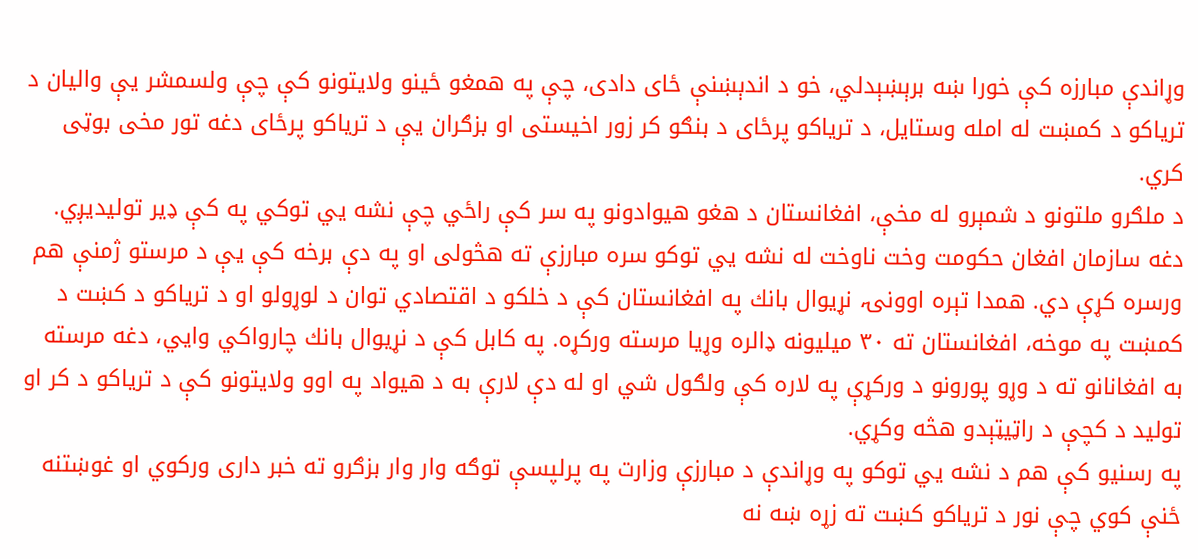وړاندې مبارزه كې خورا ښه برېښېدلي، خو د اندېښنې ځاى دادى، چې په همغو ځينو ولايتونو كې چې ولسمشر يې واليان د ترياكو د كمښت له امله وستايل، د ترياكو پرځاى د بنګو كر زور اخيستى او بزګران يې د ترياكو پرځاى دغه تور مخى بوټى كري.
د ملګرو ملتونو د شمېرو له مخې، افغانستان د هغو هيوادونو په سر كې راځي چې نشه يي توكي په كې ډير توليديږي. دغه سازمان افغان حكومت وخت ناوخت له نشه يي توكو سره مبارزې ته هڅولى او په دې برخه كې يې د مرستو ژمنې هم ورسره كړې دي. همدا تېره اوونۍ، نړيوال بانك په افغانستان كې د خلكو د اقتصادي توان د لوړولو او د ترياكو د كښت د كمښت په موخه، افغانستان ته ۳۰ ميليونه ډالره وړيا مرسته وركړه. په كابل كې د نړيوال بانك چارواكي وايي، دغه مرسته به افغانانو ته د وړو پورونو د وركړې په لاره كې ولګول شي او له دې لارې به د هيواد په اوو ولايتونو كې د ترياكو د كر او توليد د كچې د راټيټېدو هڅه وكړي.
په رسنيو كې هم د نشه يي توكو په وړاندې د مبارزې وزارت په پرلپسې توګه وار وار بزګرو ته خبر دارى وركوي او غوښتنه ځنې كوي چې نور د ترياكو كښت ته زړه ښه نه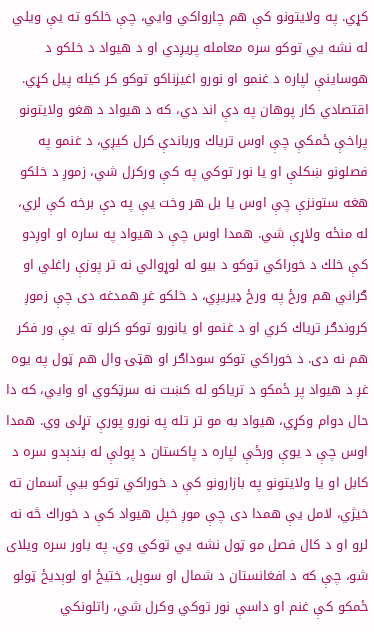كړي. په ولايتونو كې هم چارواكي وايي، چې خلكو ته يې ويلي له نشه يي توكو سره معامله پريږدي او د هيواد د خلكو د هوساينې لپاره د غنمو او نورو اغيزناكو توكو كر كيله پيل كړي. اقتصادي كار پوهان په دې اند دي، كه د هيواد د هغو ولايتونو پراخې ځمكې چې اوس ترياك ورباندې كرل كيږي، د غنمو په فصلونو ښكلې او يا نور توكي په كې وركرل شي، زموږ د خلكو هغه ستونزې چې اوس يا بل هر وخت يې په دې برخه كې لري، له منځه ولاړې شي. همدا اوس چې د هيواد په ساره او اوږدو كې خلك د خوراكي توكو د بيو له لوړوالي نه تر پوزې راغلي او ګراني هم ورځ په ورځ ډيريږي، د خلكو غږ همدغه دى چې زموږ كروندګر ترياك كري او د غنمو او يانورو توكو كرلو ته يې ور فكر هم نه دى. د خوراكي توكو سوداګر او هټۍ وال هم ټول په يوه غږ د هيواد پر ځمكو د ترياكو له كښت نه سرټكوي او وايي، كه دا حال دوام وكړي، هيواد به مو تر تله په نورو پورې تړلى وي. همدا اوس چې د يوې ورځې لپاره د پاكستان د پولې له بندېدو سره د كابل او يا ولايتونو په بازارونو كې د خوراكي توكو بيې آسمان ته خيژي، لامل يې همدا دى چې موږ خپل هيواد كې د خوراك څه نه لرو او د كال فصل مو ټول نشه يي توكي وي. په باور سره ويلاى شو، چې كه د افغانستان د شمال او سوېل، ختيځ او لوېديځ ټولو ځمكو كې غنم او داسې نور توكي وكرل شي، راتلونكي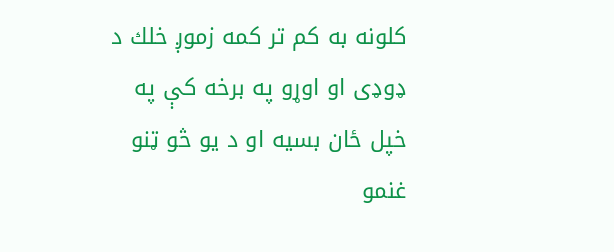كلونه به كم تر كمه زموږ خلك د ډوډى او اوړو په برخه كې په خپل ځان بسيه او د يو څو ټنو غنمو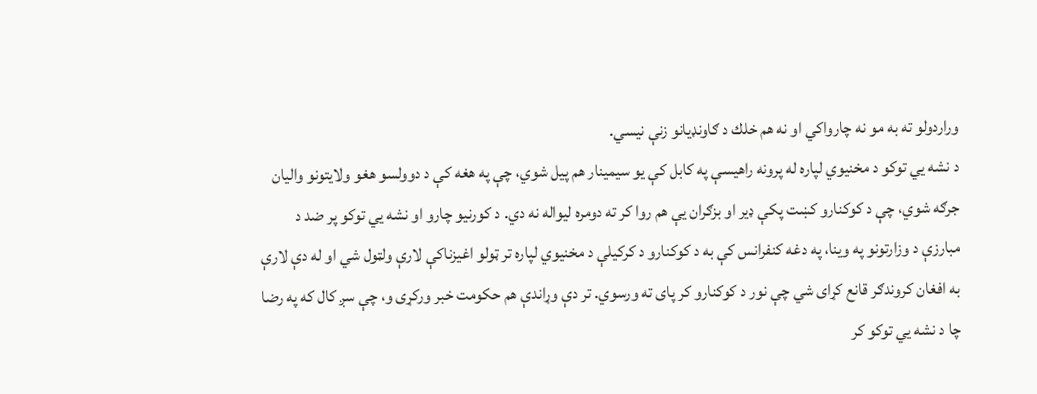وراردولو ته به مو نه چارواكي او نه هم خلك د ګاونډيانو زنې نيسي.
د نشه يي توكو د مخنيوي لپاره له پرونه راهيسې په كابل كې يو سيمينار هم پيل شوي، چې په هغه كې د دوولسو هغو ولايتونو واليان جرګه شوي، چې د كوكنارو كښت پكې ډير او بزګران يې هم روا كر ته دومره ليواله نه دي. د كورنيو چارو او نشه يي توكو پر ضد د مبارزې د وزارتونو په وينا، په دغه كنفرانس كې به د كوكنارو د كركيلې د مخنيوي لپاره تر ټولو اغيزناكې لارې ولټول شي او له دې لارې به افغان كروندګر قانع كړاى شي چې نور د كوكنارو كر پاى ته ورسوي. تر دې وړاندې هم حكومت خبر وركړى و، چې سږ كال كه په رضا چا د نشه يي توكو كر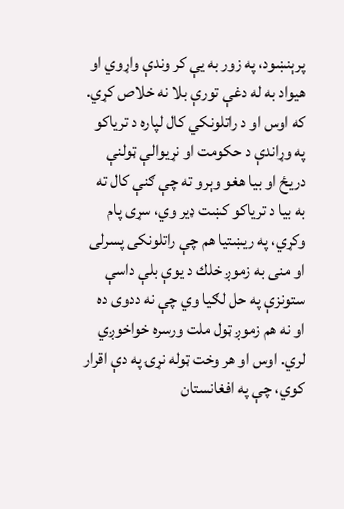پرېنښود، په زور به يې كر وندې واړوي او هيواد به له دغې تورې بلا نه خلاص كړي.
كه اوس او د راتلونكي كال لپاره د ترياكو په وړاندې د حكومت او نړيوالې ټولنې دريځ او بيا هغو وېرو ته چې ګنې كال ته به بيا د ترياكو كښت ډير وي، سړى پام وكړي، په ريښتيا هم چې راتلونكى پسرلى او منى به زموږ خلك د يوې بلې داسې ستونزې په حل لګيا وي چې نه ددوى ده او نه هم زموږ ټول ملت ورسره خواخوږي لري. اوس او هر وخت ټوله نړۍ په دې اقرار كوي، چې په افغانستان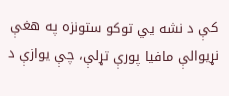كې د نشه يي توكو ستونزه په هغې نړيوالې مافيا پورې تړلې، چې يوازې د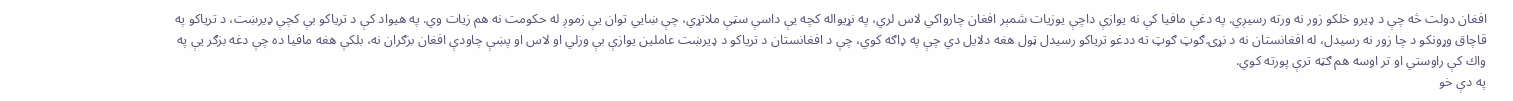افغان دولت څه چې د ډيرو خلكو زور نه ورته رسيږي. په دغې مافيا كې نه يوازې داچې يوزيات شمېر افغان چارواكي لاس لري، په نړيواله كچه يې داسې سټې ملاتړي، چې ښايي توان يې زموږ له حكومت نه هم زيات وي. په هيواد كې د ترياكو بې كچې ډيرښت، د ترياكو په قاچاق وړونكو د چا زور نه رسيدل، له افغانستان نه د نړۍ ګوټ ګوټ ته ددغو ترياكو رسيدل ټول هغه دلايل دي چې په ډاګه كوي، چې د افغانستان د ترياكو د ډيرښت عاملين يوازې بې وزلي او لاس او پښې چاودې افغان بزګران نه، بلكې هغه مافيا ده چې دغه بزګر يې په واك كې راوستي او تر اوسه هم ګټه ترې پورته كوي.
په دې خو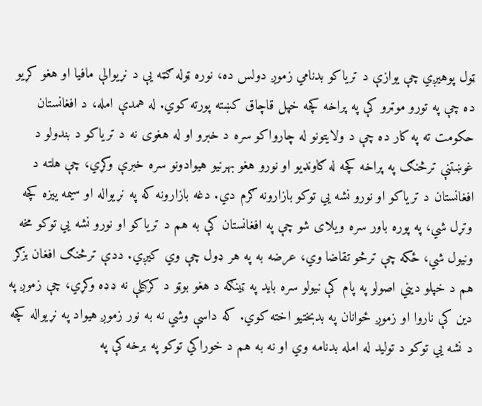ټول پوهيږي چې يوازې د ترياكو بدنامي زموږ دولس ده، نوره ټوله ګټه يې د نړيوالې مافيا او هغو كړيو ده چې په تورو موټرو كې په پراخه كچه خپل قاچاق كښته پورته كوي. له همدې امله، د افغانستان حكومت ته په كار ده چې د ولايتونو له چارواكو سره د خبرو او له هغوى نه د ترياكو د بندولو د غوښتنې ترڅنګ په پراخه كچه له ګاونډيو او نورو هغو بهرنيو هيوادونو سره خبرې وكړي، چې هلته د افغانستان د ترياكو او نورو نشه يي توكو بازارونه ګرم دي. دغه بازارونه كه په نړيواله او سيمه ييزه كچه وتړل شي، په پوره باور سره ويلاى شو چې په افغانستان كې به هم د ترياكو او نورو نشه يي توكو مخه ونيول شي، ځكه چې ترڅو تقاضا وي، عرضه به په هر ډول چې وي كيږي. ددې ترڅنګ افغان بزګر هم د خپلو ديني اصولو په پام كې نيولو سره بايد په ټينګه د هغو بوټو د كركيلې نه ډډه وكړي، چې زموږ په دين كې ناروا او زموږ ځوانان په بدبختيو اخته كوي. كه داسې وشي نه به نور زموږ هيواد په نړيواله كچه د نشه يي توكو د توليد له امله بدنامه وي او نه به هم د خوراكي توكو په برخه كې په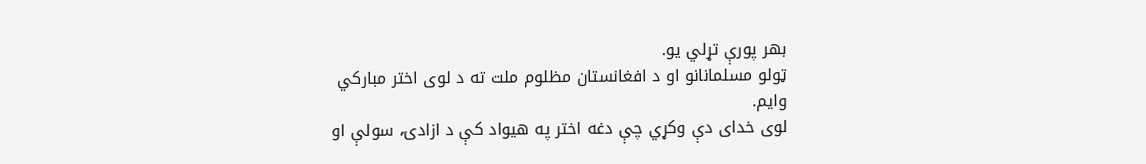بهر پورې تړلي يو.
ټولو مسلمانانو او د افغانستان مظلوم ملت ته د لوى اختر مبارکي وايم.
لوى خداى دې وکړي چې دغه اختر په هيواد کې د ازادۍ، سولې او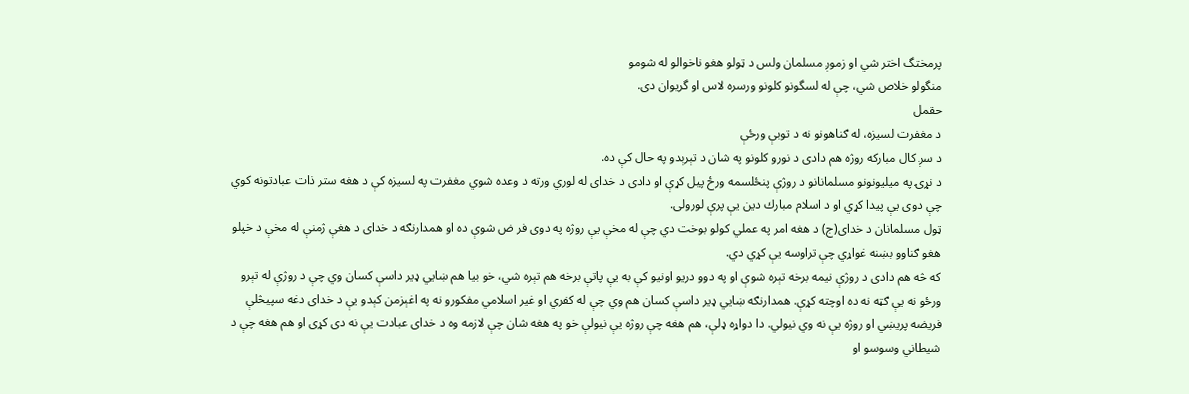پرمختگ اختر شي او زموږ مسلمان ولس د ټولو هغو ناخوالو له شومو
منگولو خلاص شي، چې له لسگونو کلونو ورسره لاس او گريوان دى.
حقمل
د مغفرت لسيزه، له ګناهونو نه د توبې ورځې
د سږ كال مباركه روژه هم دادى د نورو كلونو په شان د تېرېدو په حال كې ده.
د نړۍ په ميليونونو مسلمانانو د روژې پنځلسمه ورځ پيل كړې او دادى د خداى له لوري ورته د وعده شوي مغفرت په لسيزه كې د هغه ستر ذات عبادتونه كوي چې دوى يې پيدا كړي او د اسلام مبارك دين يې پرې لورولى.
ټول مسلمانان د خداى(ج) د هغه امر په عملي كولو بوخت دي چې له مخې يې روژه په دوى فر ض شوې ده او همدارنګه د خداى د هغې ژمنې له مخې د خپلو هغو ګناوو بښنه غواړي چې تراوسه يې كړي دي.
كه څه هم دادى د روژې نيمه برخه تېره شوې او په دوو دريو اونيو كې به يې پاتې برخه هم تېره شي، خو بيا هم ښايي ډير داسې كسان وي چې د روژې له تېرو ورځو نه يې ګټه نه ده اوچته كړې. همدارنګه ښايي ډير داسې كسان هم وي چې له كفري او غير اسلامي مفكورو نه په اغېزمن كېدو يې د خداى دغه سپيڅلې فريضه پريښي او روژه يې نه وي نيولي. دا دواړه ډلې، هم هغه چې روژه يې نيولې خو په هغه شان چې لازمه وه د خداى عبادت يې نه دى كړى او هم هغه چې د شيطاني وسوسو او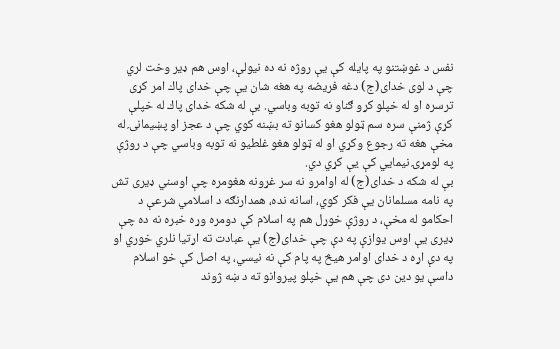نفس د غوښتنو په پايله كې يې روژه نه ده نيولې، اوس هم ډير وخت لري چې د لوى خداى(ج) دغه فريضه په هغه شان يې چې خداى پاك امر كړى ترسره او له خپلو كړو ګناو نه توبه وباسي. بې له شكه خداى پاك له خپلې كړې ژمنې سره سم ټولو هغو كسانو ته بښنه كوي چې د عجز او پښيمانۍ له مخې هغه ته رجوع وكړي او له ټولو هغو غلطيو نه توبه وباسي چې د روژې په لومړۍ نيمايي كې يې كړي دي.
بې له شكه د خداى(ج) له اوامرو نه سر غړونه هغومره چې اوسني ډيرى تش په نامه مسلمانان يې فكر كوي، اسانه نده، همدارنګه د اسلامي شرعې د احكامو له مخې، د روژې خوړل هم په اسلام كې دومره وړه خبره نه ده چې ډيرى يې اوس يوازې په دې چې خداى(ج) يې عبادت ته اړتيا نلري خوري او په دې اړه د خداى اوامر هيڅ په پام كې نه نيسي، په اصل كې خو اسلام داسې يو دين دى چې هم يې خپلو پيروانو ته د ښه ژوند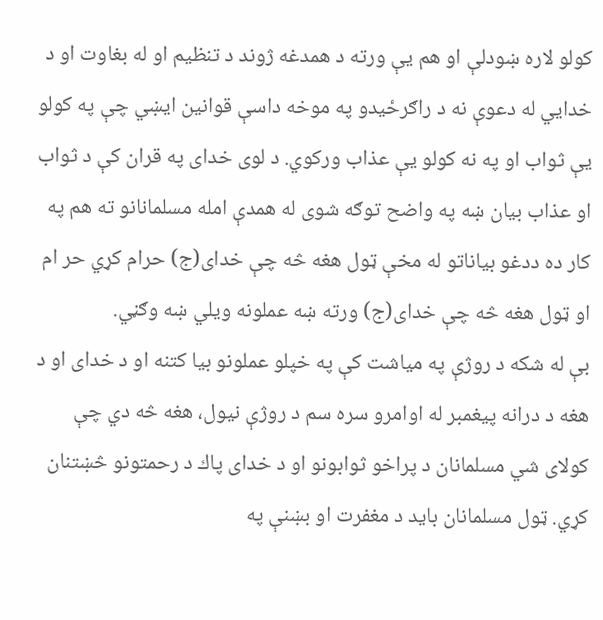كولو لاره ښودلې او هم يې ورته د همدغه ژوند د تنظيم او له بغاوت او د خدايي له دعوې نه د راګرځيدو په موخه داسې قوانين ايښي چې په كولو يې ثواب او په نه كولو يې عذاب وركوي. د لوى خداى په قران كې د ثواب او عذاب بيان ښه په واضح توګه شوى له همدې امله مسلمانانو ته هم په كار ده ددغو بياناتو له مخې ټول هغه څه چې خداى(ج) حرام كړي حر ام او ټول هغه څه چې خداى(ج) ورته ښه عملونه ويلي ښه وګڼي.
بې له شكه د روژې په مياشت كې په خپلو عملونو بيا كتنه او د خداى او د هغه د درانه پيغمبر له اوامرو سره سم د روژې نيول، هغه څه دي چې كولاى شي مسلمانان د پراخو ثوابونو او د خداى پاك د رحمتونو څښتنان كړي. ټول مسلمانان بايد د مغفرت او بښنې په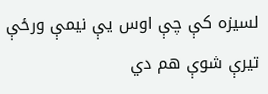لسيزه كې چې اوس يې نيمې ورځې تيرې شوې هم دي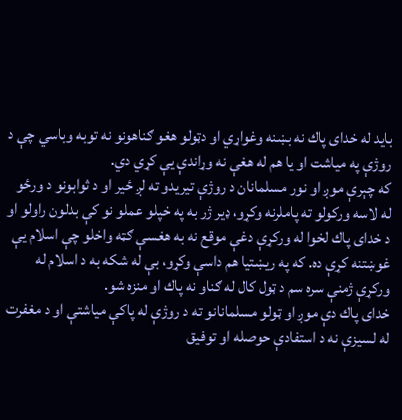بايد له خداى پاك نه بښنه وغواړي او دټولو هغو ګناهونو نه توبه وباسي چې د روژې په مياشت او يا هم له هغې نه وړاندې يې كړي دي.
كه چېرې موږ او نور مسلمانان د روژې تيريدو ته لږ ځير او د ثوابونو د ورځو له لاسه وركولو ته پاملرنه وكړو، ډير ژر به په خپلو عملو نو كې بدلون راولو او د خداى پاك لخوا له وركړې دغې موقع نه به هغسې ګټه واخلو چې اسلام يې غوښتنه كړې ده. كه په ريښتيا هم داسې وكړو، بې له شكه به د اسلام له وركړې ژمنې سره سم د ټول كال له ګناو نه پاك او منزه شو.
خداى پاك دې موږ او ټولو مسلمانانو ته د روژې له پاكې مياشتې او د مغفرت له لسيزې نه د استفادې حوصله او توفيق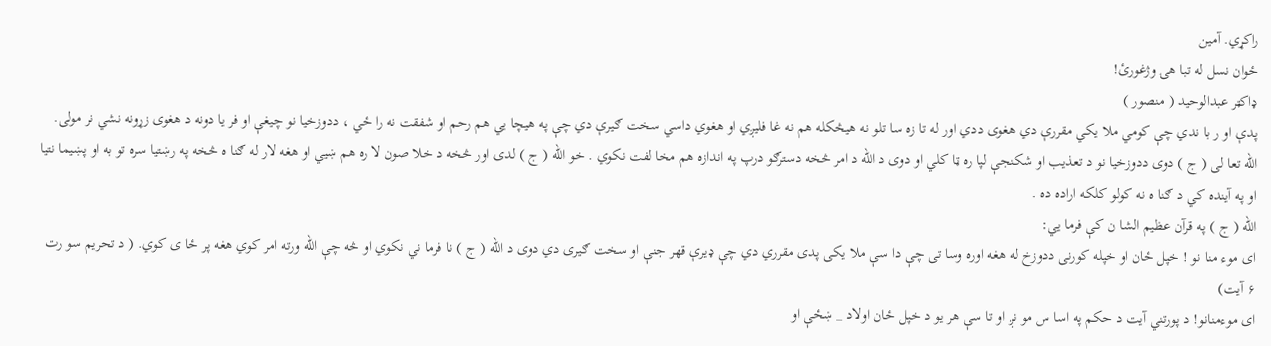راكړي. آمين
ځوان نسل له تبا هۍ وژغورئ!
ډاكټر عبدالوحيد ( منصور )
پدې او ر با ندي چې كومي ملا يكي مقررې دي هغوى ددي اور له تا زه سا تلو نه هيڅكله هم نه غا فليږي او هغوي داسي سخت ګيرې دي چې په هيچا يي هم رحم او شفقت نه را ځي ، ددوزخيا نو چيغې او فر يا دونه د هغوى زړونه نشي نر مولى.
الله تعا لى ( ج ) دوى ددوزخيا نو د تعذيب او شكنجې لپا ره ټا كلي او دوى د الله د امر څخه دسترګو درپ په اندازه هم مخا لفت نكوي . خو الله ( ج ) لدى اور څخه د خلا صون لا ره هم ښيي او هغه لار له ګنا ه څخه په رښتيا سره تو به او پښيما نتيا او په آينده كي د ګنا ه نه كولو كلكه اراده ده .
الله ( ج ) په قرآن عظيم الشا ن كې فرما يي:
اى موء منا نو ! خپل ځان او خپله كورنى ددوزخ له هغه اوره وسا تى چې دا سې ملا يكى پدى مقرري دي چې ډيرې قهر جنې او سخت ګيرى دي دوى د الله ( ج ) نا فرما ني نكوي او څه چې الله ورته امر كوي هغه پر ځا ى كوي. ( د تحريم سو رت ۶ آيت)
اى موءمنانو! د پورتني آيت د حكم په اسا س مو نږ او تا سې هر يو د خپل ځان اولاد _ ښځې او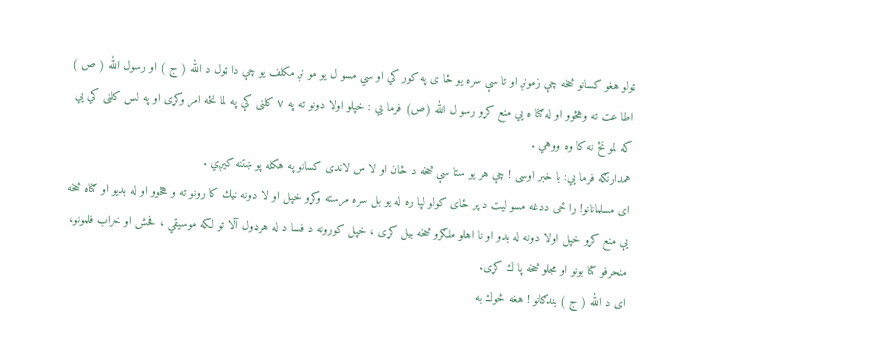ټولو هغو كسانو څخه چې زمونږ او تا سې سره يو ځا ى په كور كي او سي مسو ل يو مو نږ مكلف يو چې دا ټول د الله ( ج ) او رسول الله ( ص ) اطا عت ته وهڅوو او له ګنا ه يي منع كړو رسو ل الله (ص) فرما يي : خپلو اولا دونو ته په ۷ كلنى كې په لما نځه امر وكړى او په لس كلنى كي يي كه لمو نځ نه كا وه ووهي .
همدارنګه فرما يي: با خبر اوسى ! چې هر يو ستا سې څخه د ځان او لا س لاندى كسانو په هكله پو ښتنه كيږي .
اى مسلمانانو! را ځى ددغه مسو ليت د پر ځاى كولو لپا ره له يو بل سره مرسته وكړو خپل او لا دونه نيك كا رونو ته و هڅوو او له بديو او ګناه څخه يې منع كړو خپل اولا دونه له بدو او نا اهلو ملګرو څخه بيل كړى ، خپل كورونه د فسا د له هرډول آلا تو لكه موسيقي ، فحش او خراب فلمونو، منحرفو كتا بونو او مجلو څخه پا ك كړى.
اى د الله ( ج ) بندګانو ! هغه څوك به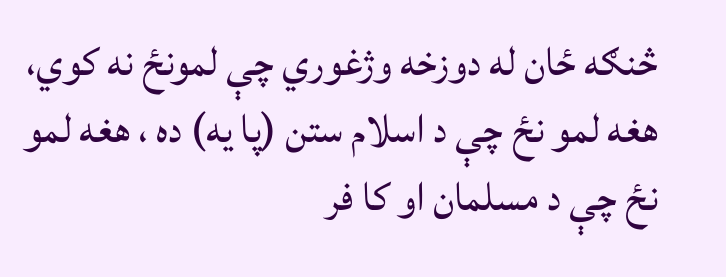څنګه ځان له دوزخه وژغوري چې لمونځ نه كوي، هغه لمو نځ چې د اسلام ستن (پا يه) ده ، هغه لمو نځ چې د مسلمان او كا فر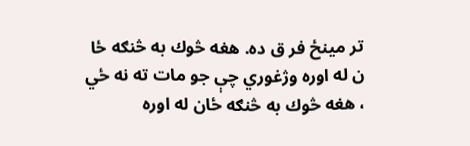تر مينځ فر ق ده. هغه څوك به څنګه ځا ن له اوره وژغوري چې جو مات ته نه ځي ، هغه څوك به څنګه ځان له اوره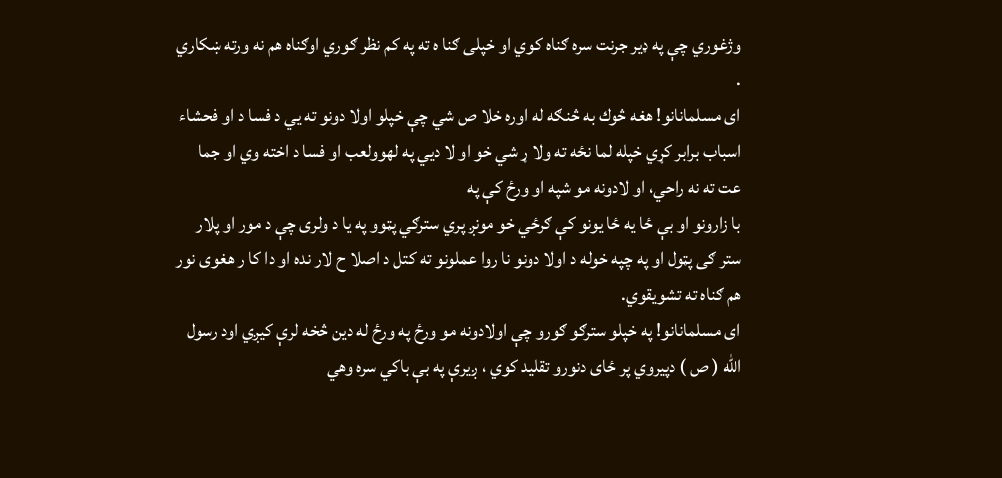وژغوري چې په ډير جرنت سره ګناه كوي او خپلى ګنا ه ته په كم نظر ګوري اوګناه هم نه ورته ښكاري .
اى مسلمانانو! هغه څوك به څنګه له اوره خلا ص شي چې خپلو اولا دونو ته يي د فسا د او فحشاء اسباب برابر كړي خپله لما نځه ته ولا ړ شي خو او لا ديي په لهوولعب او فسا د اخته وي او جما عت ته نه راحي، او لادونه مو شپه او ورځ كې په
با زارونو او بې ځا يه ځا يونو كې ګرځي خو مونږ پري سترګي پټوو په يا د ولرى چې د مور او پلار ستر ګى پټول او په چپه خوله د اولا دونو نا روا عملونو ته كتل د اصلا ح لار نده او دا كا ر هغوى نور هم ګناه ته تشويقوي.
اى مسلمانانو! په خپلو سترګو ګورو چې اولادونه مو ورځ په ورځ له دين څخه لرې كيږي اود رسول الله ( ص ) دپيروي پر ځاى دنورو تقليد كوي ، ږيرې په بې باكي سره وهي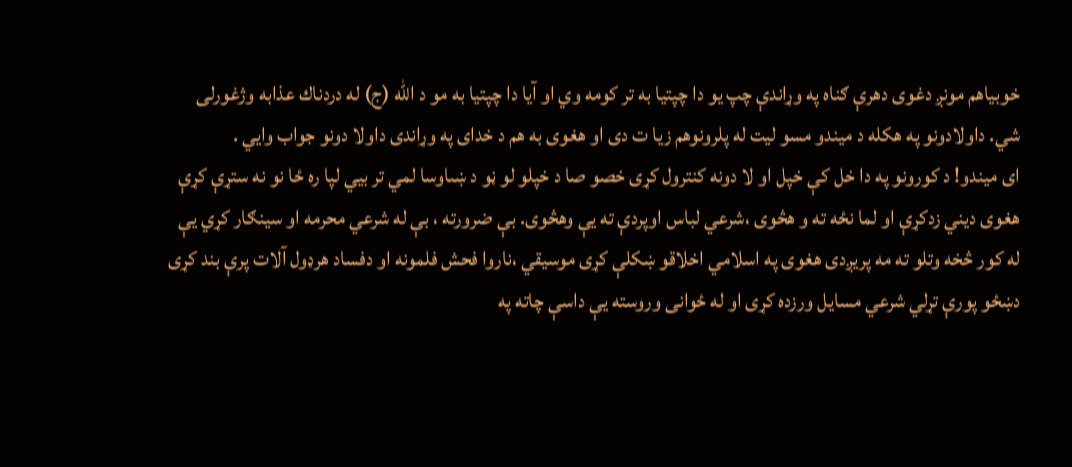خوبياهم مونږ دغوى دهرې ګناه په وړاندې چپ يو دا چپتيا به تر كومه وي او آيا دا چپتيا به مو د الله (ج) له دردناك عذابه وژغورلى شي. داولادونو په هكله د ميندو مسو ليت له پلرونوهم زيا ت دى او هغوى به هم د خداى په وړاندى داولا دونو جواب وايي .
اى ميندو! د كورونو په دا خل كې خپل او لا دونه كنترول كړى خصو صا د خپلو لو ڼو د ښىاوسا لمي تر بيي لپا ره ځا نو نه ستړې كړې هغوى ديني زدكړې او لما نځه ته و هڅوى ،شرعي لباس اوپردې ته يې وهڅوى. بې ضرورته ، بې له شرعي محرمه او سينګار كړي يې له كور څخه وتلو ته مه پريږدى هغوى په اسلامي اخلاقو ښكلې كړى موسيقي ،ناروا فحش فلمونه او دفساد هرډول آلات پرې بند كړى دښځو پورې تړلي شرعي مسايل ورزده كړى او له ځوانى وروسته يې داسې چاته په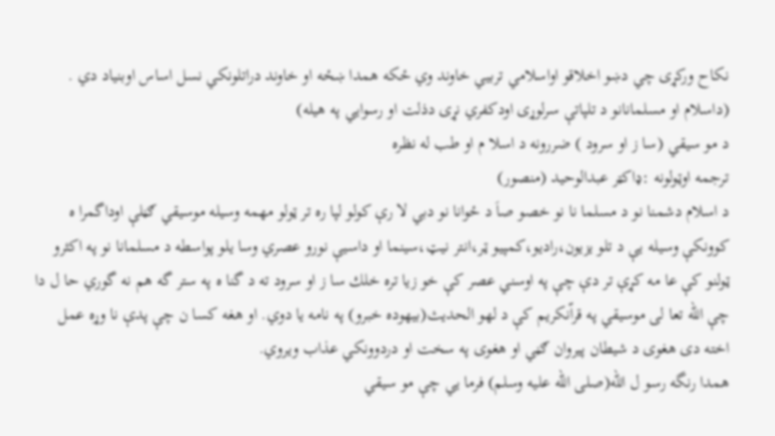نكاح وركړى چي دښو اخلاقو اواسلامي تربيي خاوند وي ځكه همدا ښځه او خاوند دراتلونكي نسل اساس اوبنياد دي .
(داسلام او مسلمانانو د تلپاتې سرلوړى اودكفري نړى دذلت او رسوايي په هيله)
د مو سيقي (سا ز او سرود ) ضررونه د اسلا م او طب له نظره
ترجمه اوټولونه :ډاکټر عبدالوحيد (منصور)
د اسلام دشمنا نو د مسلما نا نو خصو صاَ د ځوانا نو دبي لا رې كولو لپا ره تر ټولو مهمه وسيله موسيقي ګڼلې اوداگمرا ه كوونكې وسيله يې د تلو يزيون،راديو،كمپيو ټر،انتر نيټ،سينما او داسيې نورو عصري وسا يلو پواسطه د مسلمانا نو په اكثرو ټولنو كې عا مه كړې تر دې چې په اوسني عصر كې خو زيا تره خلك سا ز او سرود ته د گنا ه په ستر گه هم نه گوري حا ل دا چې الله تعا لى موسيقي په قراّنكريم كې د لهو الحديث(بيهوده خبرو) په نامه يا دوي. او هغه كسا ن چې پدې نا وړه عمل اخته دى هغوى د شيطان پيروان ګڼي او هغوى په سخت او دردوونكي عذاب ويروي.
همدا رنگه رسو ل الله(صلى الله عليه وسلم) فرما يي چې مو سيقي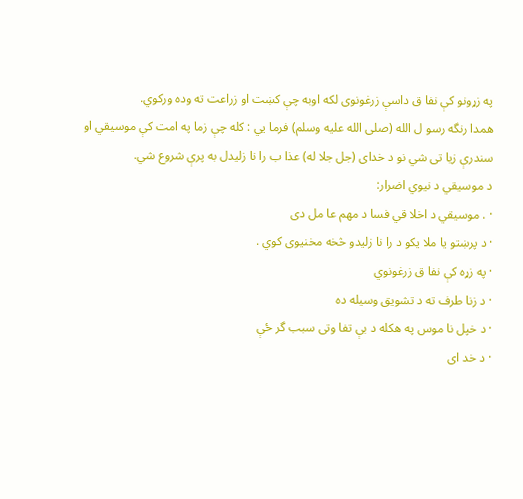په زړونو كې نفا ق داسې زرغونوى لكه اوبه چې كښت او زراعت ته وده وركوي.
همدا رنگه رسو ل الله (صلى الله عليه وسلم) فرما يي : كله چې زما په امت كې موسيقي او سندرې زيا تى شي نو د خداى (جل جلا له) عذا ب را نا زليدل به پرې شروع شي.
د موسيقي د نيوي اضرار:
· . موسيقي د اخلا قي فسا د مهم عا مل دى
· د پرښتو يا ملا يكو د را نا زليدو څخه مخنيوى كوي .
· په زړه كې نفا ق زرغونوي
· د زنا طرف ته د تشويق وسيله ده
· د خپل نا موس په هكله د بې تفا وتى سبب گر ځې
· د خد اى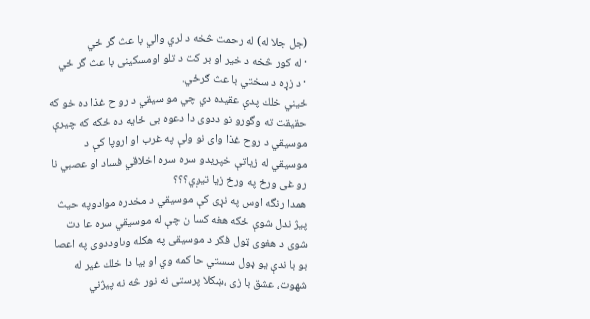(جل جلا له) له رحمت څخه د لري والي با عث گر ځي
· له كور څخه د خير او بر كت د تلو اومسكينى با عث گر ځي
· د زړه د سختي با عث ګرځي.
ځيني خلك پدې عقيده دي چي مو سيقي د رو ح غذا ده خو كه حقيقت ته وگورو نو ددوى دا دعوه بى ځايه ده ځكه كه چيرې موسيقي د روح غذا واى نو ولې په غرب او اروپا كې د موسيقي له زياتې خپريدو سره سره اخلاقي فساد او عصبي نا رو غى ورځ په ورځ زيا تيږي؟؟؟
همدا رنگه اوس په نړى كې موسيقي د مخدره موادوپه حيث پيژ ندل شوې ځكه هغه كسا ن چې له موسيقي سره عا دت شوى د هغوى ټول فكر د موسيقى په هكله وىاوددوى په اعصا بو با ندې يو ډول سستي حا كمه وي او بيا دا خلك غير له شهوت، عشق با زى ،ښكلا پرستى نه نور څه نه پيژني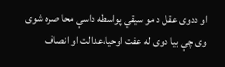او ددوى عقل د مو سيقي پواسطه داسې محا صره شوى وى چې بيا دوى له عفت اوحيا،عدالت او انصاف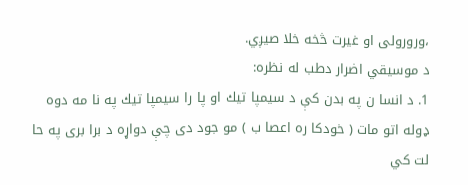،ورورولى او غيرت څخه خلا صيږي.
د موسيقي اضرار دطب له نظره:
1. د انسا ن په بدن كې د سيمپا تيك او پا را سيمپا تيك په نا مه دوه ډوله اتو مات ( خودكا ره اعصا ب ) مو جود دى چې دواړه د برا برى په حا لت كي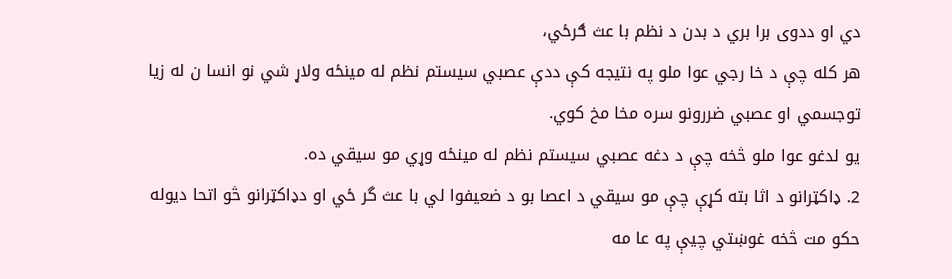دي او ددوى برا بري د بدن د نظم با عث ګرځي،
هر كله چې د خا رجي عوا ملو په نتيجه كې ددې عصبي سيستم نظم له مينځه ولاړ شي نو انسا ن له زيا توجسمي او عصبي ضررونو سره مخا مخ كوي.
يو لدغو عوا ملو څخه چې د دغه عصبي سيستم نظم له مينځه وړي مو سيقي ده.
2. ډاكټرانو د اثا بته كړې چې مو سيقي د اعصا بو د ضعيفوا لي با عث گر ځي او دډاكټرانو څو اتحا ديوله حكو مت څخه غوښتي چيې په عا مه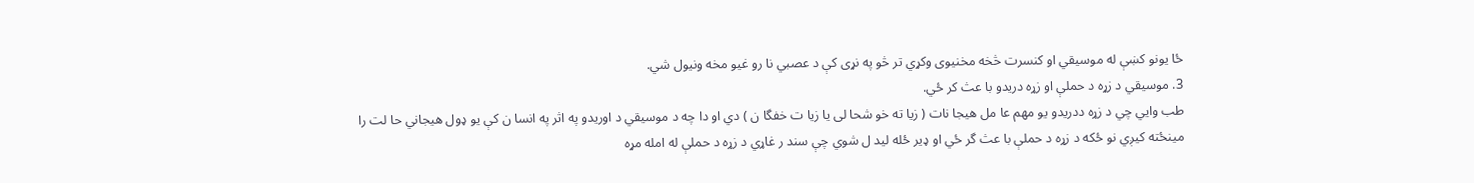ځا يونو كښې له موسيقي او كنسرت څخه مخنيوى وكړي تر څو په نړى كې د عصبي نا رو غيو مخه ونيول شي.
3. موسيقي د زړه د حملې او زړه دريدو با عث كر ځي.
طب وايي چي د زړه ددريدو يو مهم عا مل هيجا نات ( زيا ته خو شحا لى يا زيا ت خفگا ن ) دي او دا چه د موسيقي د اوريدو په اثر په انسا ن كې يو ډول هيجاني حا لت را مينځته كيږي نو ځكه د زړه د حملې با عث گر ځي او ډير ځله ليد ل شوي چې سند ر غاړي د زړه د حملې له امله مړه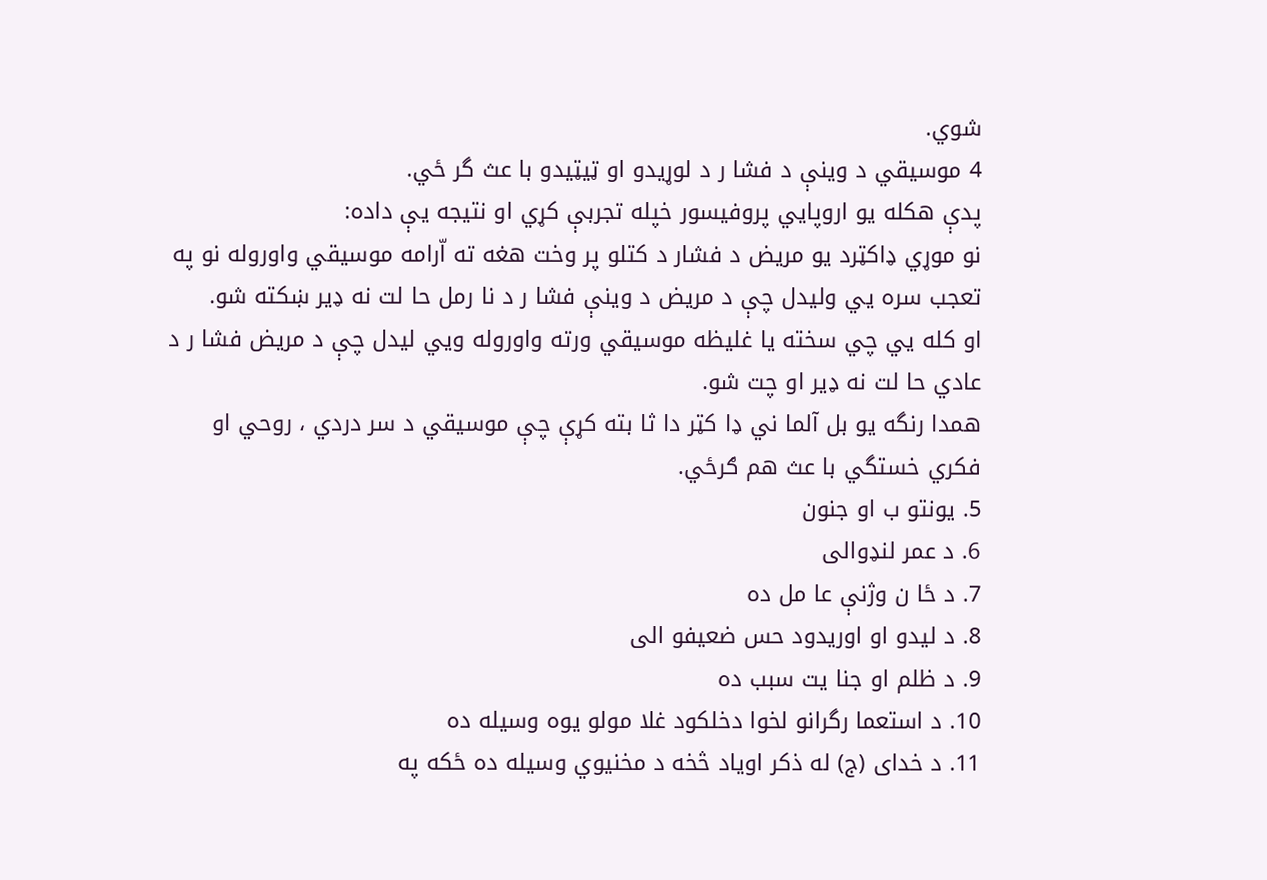شوي.
4 موسيقي د وينې د فشا ر د لوړيدو او ټيټيدو با عث گر ځي.
پدې هكله يو اروپايي پروفيسور خپله تجربې كړي او نتيجه يې داده:
نو موړي ډاكټرد يو مريض د فشار د كتلو پر وخت هغه ته اّرامه موسيقي واوروله نو په تعجب سره يي وليدل چې د مريض د وينې فشا ر د نا رمل حا لت نه ډير ښكته شو.
او كله يي چي سخته يا غليظه موسيقي ورته واوروله ويي ليدل چې د مريض فشا ر د عادي حا لت نه ډير او چت شو.
همدا رنگه يو بل آلما ني ډا كټر دا ثا بته كړې چې موسيقي د سر دردي ، روحي او فكري خستگي با عث هم ګرځي.
5. يونتو ب او جنون
6. د عمر لنډوالى
7. د ځا ن وژنې عا مل ده
8. د ليدو او اوريدود حس ضعيفو الى
9. د ظلم او جنا يت سبب ده
10. د استعما رگرانو لخوا دخلكود غلا مولو يوه وسيله ده
11. د خداى (ج) له ذكر اوياد څخه د مخنيوي وسيله ده ځكه په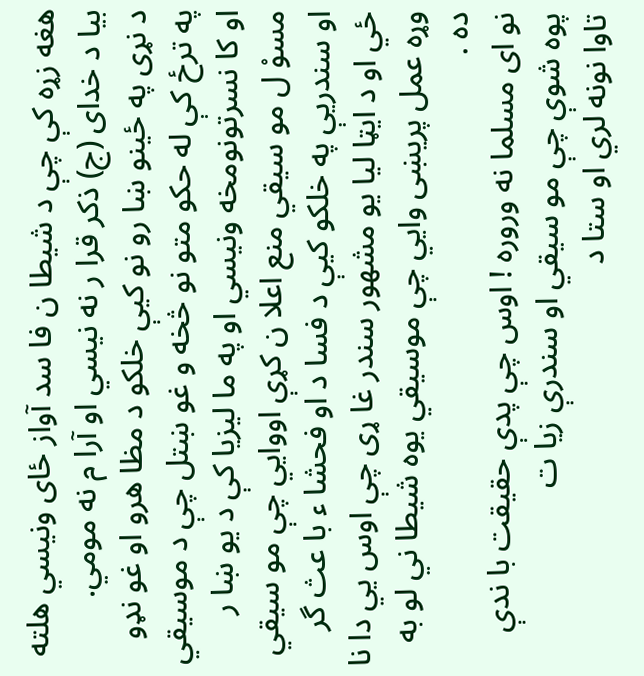هغه زړه كې چې د شيطا ن فا سد آواز ځاى ونيسي هلته بيا د خداى (ج) ذكر قرا ر نه نيسي او آرا م نه مومي.
د نړى په ځينو ښا رو نو كيې خلكو د مظا هرو او غو نډو په ترځ كې له حكو متو نو څخه و غو ښتل چې د موسيقي او كا نسرتونومخه ونيسي او په ما ليزيا كې د يو ښا ر مسوْ ل مو سيقي منع اعلا ن كړې اووايي چې مو سيقي او سندريې په خلكو كيې د فسا د او فحشا ء با عث گر ځي او د ايټا ليا يو مشهور سندر غا ړى چې اوس يي دا نا وړه عمل پريښى وايي چې موسيقي يوه شيطا ني لو به ده .
نو اى مسلما نه وروره ! اوس چې پدې حقيقت با ندې پوه شوې چې مو سيقي او سندرې زيا ت
تاوا نونه لري او ستا د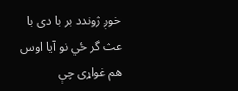خوږ ژوندد بر با دى با عث گر ځي نو آيا اوس هم غواړى چې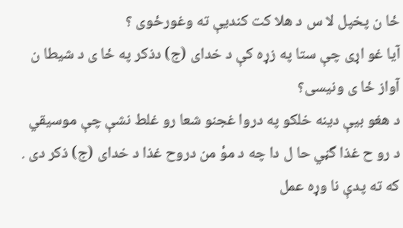ځا ن پخپل لا س د هلا كت كنديې ته وغورځوى ؟
آيا غو اړى چې ستا په زړه كې د خداى (ج) دذكر په ځا ى د شيطا ن آواز ځا ى ونيسى؟
د هغو بيې دينه خلكو په دروا غجنو شعا رو غلط نشې چې موسيقي د رو ح غذا گڼي حا ل دا چه د موْ من دروح غذا د خداى (ج) ذكر دى .
كه ته پدې نا وړه عمل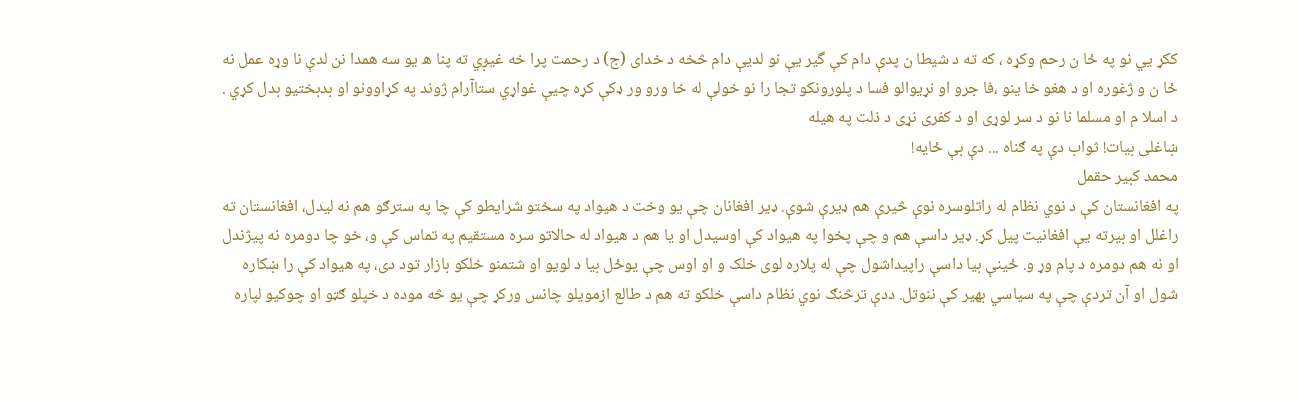ككړ يي نو په ځا ن رحم وكړه ، كه ته د شيطا ن پدې دام كې گير يې نو لديې دام څخه د خداى (ج) د رحمت پرا خه غيږي ته پنا ه يو سه همدا نن لدې نا وړه عمل نه ځا ن و ژغوره او د هغو خا ينو ،فا جرو او نړيوالو فسا د پلورونكو تجا را نو خولې له خا ورو ور ډكې كړه چيې غواړي ستاآرام ژوند په كړاوونو او بدبختيو بدل كړي .
د اسلا م او مسلما نا نو د سر لوړى او د كفرى نړى د ذلت په هيله
ښاغلى بيات! ثواب دې په ګناه ... دې بې ځايه!
محمد کبير حقمل
په افغانستان کې د نوي نظام له راتلوسره نوې څيرې هم ډيرې شوې. ډير افغانان چې يو وخت د هيواد په سختو شرايطو کې چا په سترګو هم نه ليدل، افغانستان ته راغلل او بيرته يې افغانيت پيل کړ. ډير داسې هم و چې پخوا په هيواد کې اوسيدل او يا هم د هيواد له حالاتو سره مستقيم په تماس کې و، خو چا دومره نه پيژندل او نه هم دومره د پام وړ و. ځينې بيا داسې راپيداشول چې له پلاره لوى خلک و او اوس چې يوځل بيا د لويو او شتمنو خلکو بازار تود دى، په هيواد کې را ښکاره شول او آن تردې چې په سياسي بهير کې ننوتل. ددې ترڅنګ نوي نظام داسې خلکو ته هم د طالع ازمويلو چانس ورکړ چې يو څه موده د خپلو ګټو او چوکيو لپاره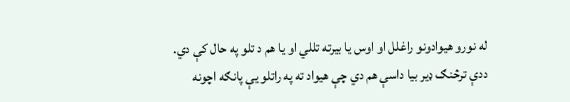له نورو هيوادونو راغلل او اوس يا بيرته تللي او يا هم د تلو په حال کې دي. ددې ترڅنګ ډير بيا داسې هم دي چې هيواد ته په راتلو يې پانګه اچونه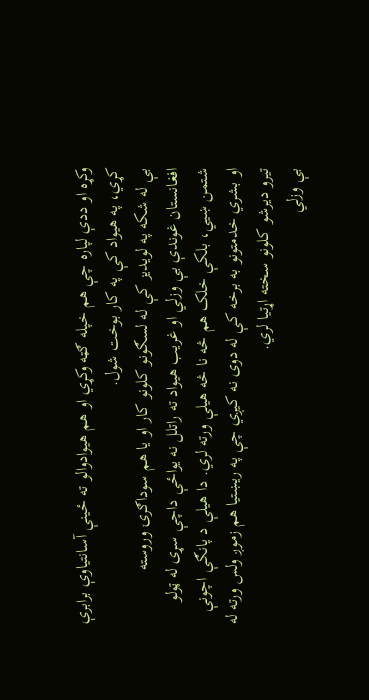وکړه او ددې لپاره چې هم خپله ګټه وکړي او هم هيوادوالو ته ځينې آسانتياوې برابرې کړي، په هيواد کې په کار بوخت شول.
بې له شکه په لويديز کې له لسګونو کلونو کار او يا هم سوداګرۍ وروسته افغانستان غوندې بې وزلي او غريب هيواد ته راتلل نه يواځې داچې سړى له ټولو شتمن ښيي، بلکې خلک هم څه نا څه هيلې ورته لري. دا هيلې د پانګې اچونې او بشري خدمتونو به برخه کې له دوى نه کيږي چې په ريښتيا هم زموږ ولس ورته له تيرو ديرشو کلونو سخته اړتيا لري.
بې وزلي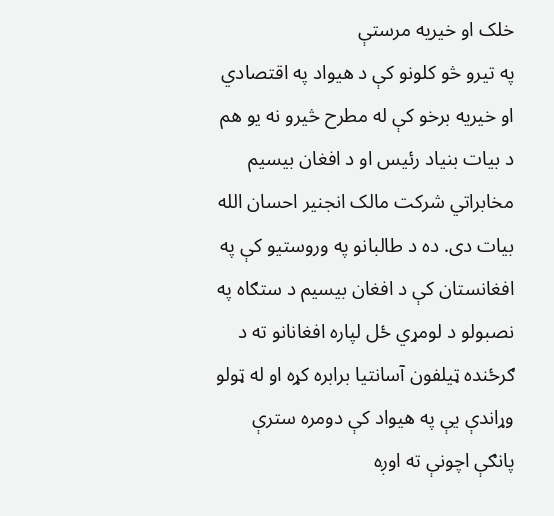خلک او خيريه مرستې
په تيرو څو کلونو کې د هيواد په اقتصادي او خيريه برخو کې له مطرح څيرو نه يو هم د بيات بنياد رئيس او د افغان بيسيم مخابراتي شرکت مالک انجنير احسان الله بيات دى. ده د طالبانو په وروستيو کې په افغانستان کې د افغان بيسيم د ستګاه په نصبولو د لومړي ځل لپاره افغانانو ته د ګرځنده ټيلفون آسانتيا برابره کړه او له ټولو وړاندې يې په هيواد کې دومره سترې پانګې اچونې ته اوږه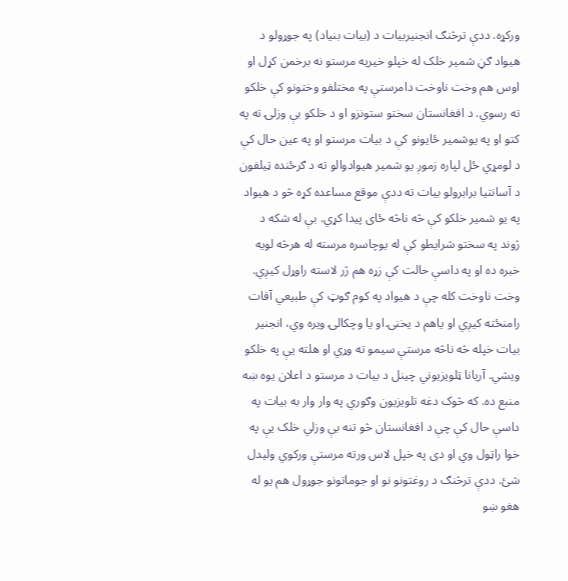ورکړه. ددې ترڅنګ انجنيربيات د (بيات بنياد) په جوړولو د هيواد ګڼ شمير خلک له خپلو خيريه مرستو نه برخمن کړل او اوس هم وخت ناوخت دامرستې په مختلفو وختونو کې خلکو ته رسوي. د افغانستان سختو ستونزو او د خلکو بې وزلۍ ته په کتو او په يوشمير ځايونو کې د بيات مرستو او په عين حال کې د لومړي ځل لپاره زموږ يو شمير هيوادوالو ته د ګرځنده ټيلفون د آسانتيا برابرولو بيات ته ددې موقع مساعده کړه څو د هيواد په يو شمير خلکو کې څه ناڅه ځاى پيدا کړي. بې له شکه د ژوند په سختو شرايطو کې له يوچاسره مرسته له هرڅه لويه خبره ده او په داسې حالت کې زړه هم ژر لاسته راوړل کيږي.
وخت ناوخت کله چې د هيواد په کوم ګوټ کې طبيعي آفات رامنځته کيږي او ياهم د يخنۍ او يا وچکالۍ ويره وي، انجنير بيات خپله څه ناڅه مرستې سيمو ته وړي او هلته يې په خلکو ويشي. آريانا ټلويزيوني چينل د بيات د مرستو د اعلان يوه ښه منبع ده. که څوک دغه تلويزيون وګوري په وار وار به بيات په داسې حال کې چې د افغانستان څو تنه بې وزلي خلک يې په خوا راټول وي او دى په خپل لاس ورته مرستې ورکوي وليدل شئ. ددې ترڅنګ د روغتونو نو او جوماتونو جوړول هم يو له هغو ښو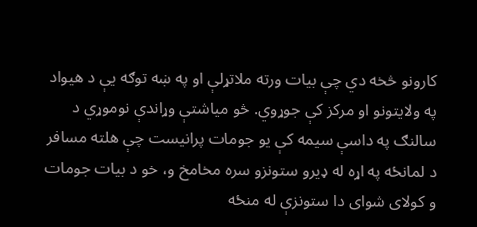کارونو څخه دي چې بيات ورته ملاتړلې او په ښه توګه يې د هيواد په ولايتونو او مرکز کې جوړوي. څو مياشتې وړاندې نوموړي د سالنګ په داسې سيمه کې يو جومات پرانيست چې هلته مسافر د لمانځه په اړه له ډيرو ستونزو سره مخامخ و، خو د بيات جومات و کولاى شواى دا ستونزې له منځه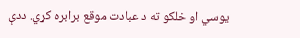يوسي او خلکو ته د عبادت موقع برابره کړي. ددې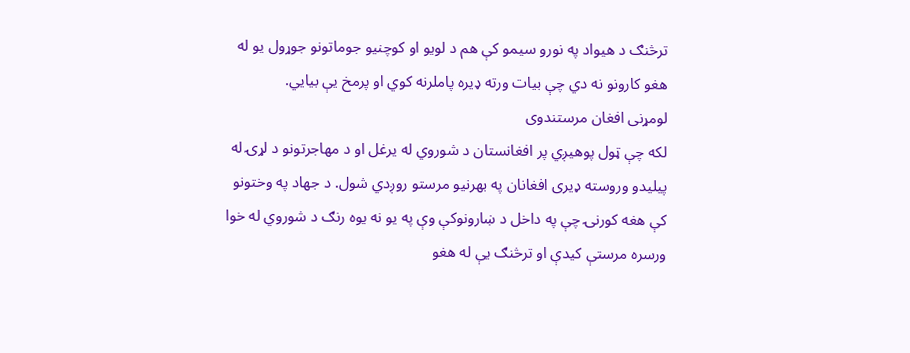ترڅنګ د هيواد په نورو سيمو کې هم د لويو او کوچنيو جوماتونو جوړول يو له هغو کارونو نه دي چې بيات ورته ډيره پاملرنه کوي او پرمخ يې بيايي.
لومړنى افغان مرستندوى
لکه چې ټول پوهيږي پر افغانستان د شوروي له يرغل او د مهاجرتونو د لړۍ له پيليدو وروسته ډيرى افغانان په بهرنيو مرستو روږدي شول. د جهاد په وختونو کې هغه کورنۍ چې په داخل د ښارونوکې وې په يو نه يوه رنګ د شوروي له خوا ورسره مرستې کيدې او ترڅنګ يې له هغو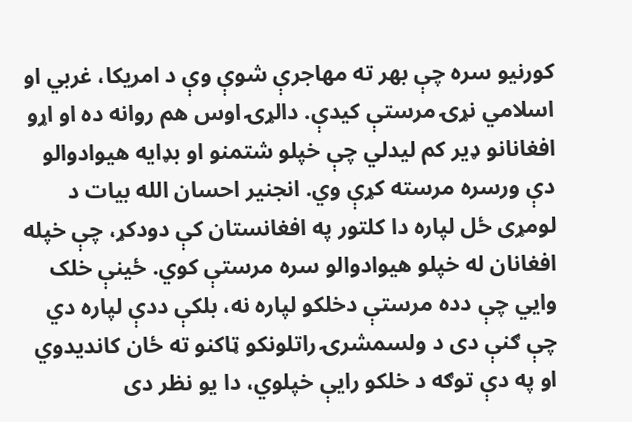کورنيو سره چې بهر ته مهاجرې شوې وې د امريکا، غربي او اسلامي نړۍ مرستې کيدې. دالړۍ اوس هم روانه ده او اړو افغانانو ډير کم ليدلي چې خپلو شتمنو او بډايه هيوادوالو دې ورسره مرسته کړې وي. انجنير احسان الله بيات د لومړى ځل لپاره دا کلتور په افغانستان کې دودکړ، چې خپله افغانان له خپلو هيوادوالو سره مرستې کوي. ځينې خلک وايي چې دده مرستې دخلکو لپاره نه، بلکې ددې لپاره دي چې ګنې دى د ولسمشرۍ راتلونکو ټاکنو ته ځان کانديدوي او په دې توګه د خلکو رايې خپلوي، دا يو نظر دى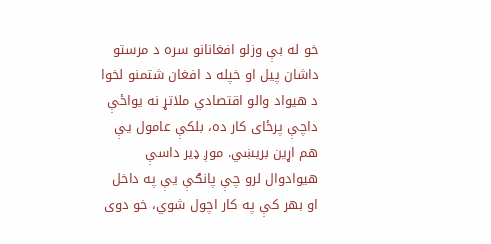خو له بې وزلو افغانانو سره د مرستو داشان پيل او خپله د افغان شتمنو لخوا د هيواد والو اقتصادي ملاتړ نه يواځې داچې پرځاى کار ده، بلکې عامول يې هم اړين بريښي. موږ ډير داسې هيوادوال لرو چې پانګې يې په داخل او بهر کې په کار اچول شوي، خو دوى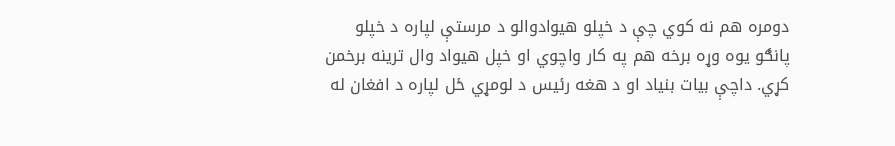دومره هم نه کوي چې د خپلو هيوادوالو د مرستې لپاره د خپلو پانګو يوه وړه برخه هم په کار واچوي او خپل هيواد وال ترينه برخمن کړي. داچې بيات بنياد او د هغه رئيس د لومړي ځل لپاره د افغان له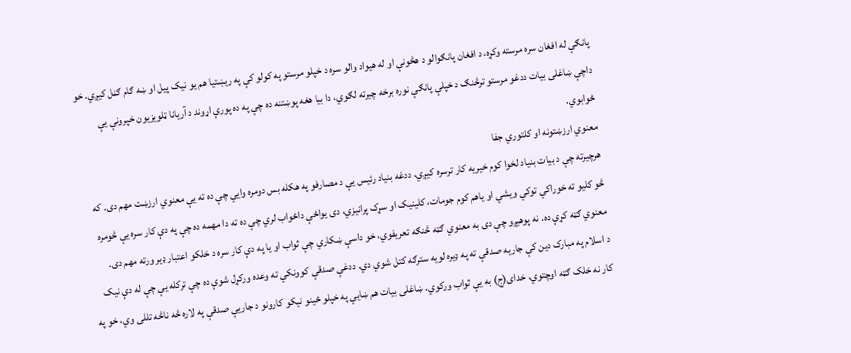پانګې له افغان سره مرسته وکړه، د افغان پانګوالو د هڅونې او له هيواد والو سره د خپلو مرستو په کولو کې په ريښتيا هم يو نيک پيل او ښه ګام ګڼل کيږي. خو داچې ښاغلى بيات ددغو مرستو ترڅنګ د خپلې پانګې نوره برخه چيرته لګوي، دا بيا هغه پوښتنه ده چې په ده پورې اړوند د آريانا ټلويزيون خپرونې يې ځوابوي.
معنوي ارزښتونه او کلتوري جفا
هرچيرته چې د بيات بنياد لخوا کوم خيريه کار ترسره کيږي، ددغه بنياد رئيس يې د مصارفو په هکله بس دومره وايي چې ده ته يې معنوي ارزښت مهم دى. که څو کليو ته خوراکي توکي ويشي او ياهم کوم جومات، کلينيک او سړک پرانيزي، دى يواځې داځواب لري چې ده ته دا مهمه ده چې په دې کار سره يې څومره معنوي ګټه کړې ده. نه پوهيږو چې دى به معنوي ګټه څنګه تعريفوي، خو داسې ښکاري چې ثواب او يا په دې کار سره د خلکو اعتبار ډير ورته مهم دى.
د اسلام په مبارک دين کې جاريه صدقې ته په ډيره لويه سترګه کتل شوي دي. ددغې صدقې کوونکي ته وعده ورکړل شوې ده چې ترکله يې چې له دې نيک کار نه خلک ګټه اوچتوي، خداى(ج) به يې ثواب ورکوي. ښاغلى بيات هم ښايي په خپلو ځينو نيکو کارونو د جاريې صدقې په لاره څه ناڅه تللى وي، خو په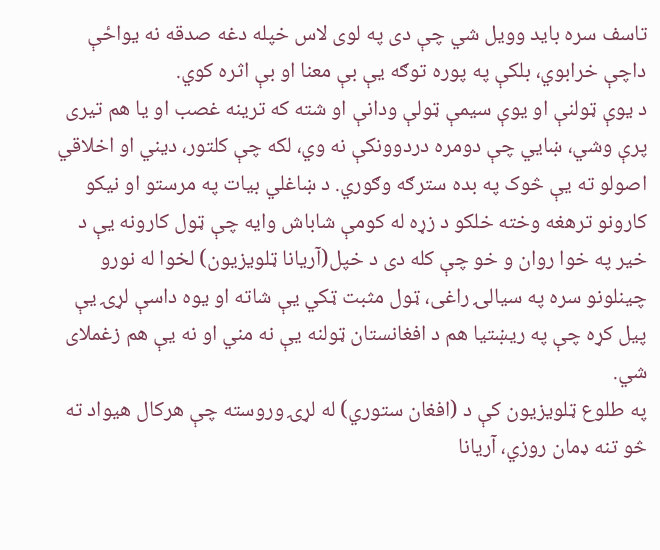تاسف سره بايد وويل شي چې دى په لوى لاس خپله دغه صدقه نه يواځې داچې خرابوي، بلکې په پوره توګه يې بې معنا او بې اثره کوي.
د يوې ټولنې او يوې سيمې ټولې ودانې او شته که ترينه غصب او يا هم تيرى پرې وشي، ښايي چې دومره دردوونکې نه وي، لکه چې کلتور، ديني او اخلاقي اصولو ته يې څوک په بده سترګه وګوري. د ښاغلي بيات په مرستو او نيکو کارونو ترهغه وخته خلکو د زړه له کومې شاباش وايه چې ټول کارونه يې د خير په خوا روان و خو چې کله دى د خپل(آريانا ټلويزيون) لخوا له نورو چينلونو سره په سيالۍ راغى، ټول مثبت ټکي يې شاته او يوه داسې لړۍ يې پيل کړه چې په ريښتيا هم د افغانستان ټولنه يې نه مني او نه يې هم زغملاى شي.
په طلوع ټلويزيون کې د (افغان ستوري) له لړۍ وروسته چې هرکال هيواد ته څو تنه ډمان روزي، آريانا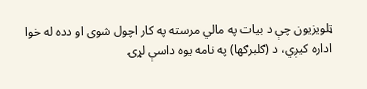ټلويزيون چې د بيات په مالي مرسته په کار اچول شوى او دده له خوا اداره کيږي، د (ګلبرګها) په نامه يوه داسې لړۍ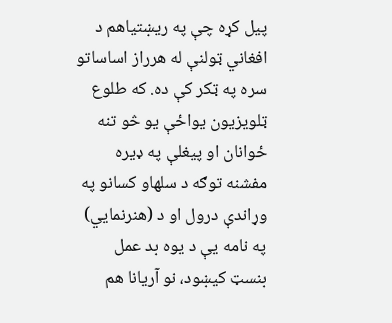پيل کړه چې په ريښتياهم د افغاني ټولنې له هرراز اساساتو سره په ټکر کې ده. که طلوع ټلويزيون يواځې يو څو تنه ځوانان او پيغلې په ډيره مفشنه توګه د سلهاو کسانو په وړاندې درول او د (هنرنمايي) په نامه يې د يوه بد عمل بنسټ کيښود، نو آريانا هم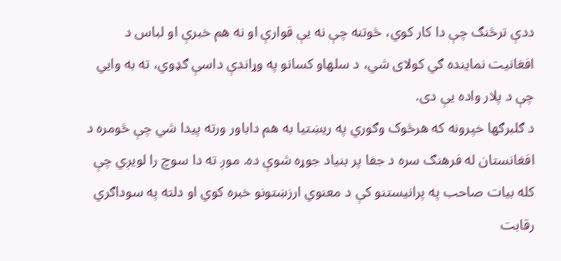ددې ترڅنګ چې دا کار کوي، څوتنه چې نه يې قوارې او نه هم خبرې او لباس د افغانيت نماينده ګي کولاى شي، د سلهاو کسانو په وړاندې داسې ګډوي، ته به وايي چې د پلار واده يې دى.
د ګلبرګها خپرونه که هرڅوک وګوري په ريښتيا به هم داباور ورته پيدا شي چې څومره د افغانستان له فرهنګ سره د جفا پر بنياد جوړه شوې ده. موږ ته دا سوچ را لويږي چې کله بيات صاحب په پرانيستنو کې د معنوي ارزښتونو خبره کوي او دلته په سوداګري رقابت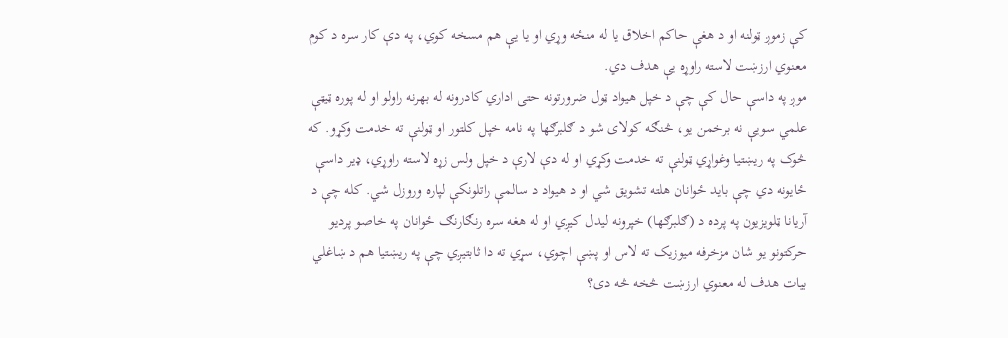کې زموږ ټولنه او د هغې حاکم اخلاق يا له منځه وړي او يا يې هم مسخه کوي، په دې کار سره د کوم معنوي ارزښت لاسته راوړه يې هدف دي.
موږ په داسې حال کې چې د خپل هيواد ټول ضرورتونه حتى اداري کادرونه له بهرنه راولو او له پوره ټيټې علمي سويې نه برخمن يو، څنګه کولاى شو د ګلبرګها په نامه خپل کلتور او ټولنې ته خدمت وکړو. که څوک په ريښتيا وغواړي ټولنې ته خدمت وکړي او له دې لارې د خپل ولس زړه لاسته راوړي، ډير داسې ځايونه دي چې بايد ځوانان هلته تشويق شي او د هيواد د سالمې راتلونکې لپاره وروزل شي. کله چې د آريانا ټلويزيون په پرده د (ګلبرګها) خپرونه ليدل کيږي او له هغه سره رنګارنګ ځوانان په خاصو پرديو حرکتونو يو شان مزخرفه ميوزيک ته لاس او پښې اچوي، سړي ته دا ثابتيږي چې په ريښتيا هم د ښاغلي بيات هدف له معنوي ارزښت څخه څه دى؟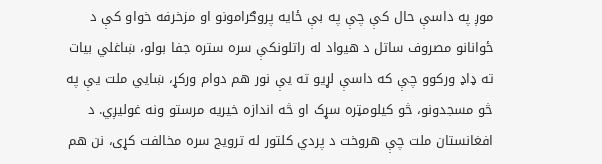موږ په داسې حال کې چې په بې ځايه پروګرامونو او مزخرفه خواو کې د ځوانانو مصروف ساتل د هيواد له راتلونکې سره ستره جفا بولو، ښاغلي بيات ته ډاډ ورکوو چې که داسې لړيو ته يې نور هم دوام ورکړ، ښايي ملت يې په څو مسجدونو، څو کيلومټره سړک او څه اندازه خيريه مرستو ونه غوليږي. د افغانستان ملت چې هروخت د پردي کلتور له ترويج سره مخالفت کړى، نن هم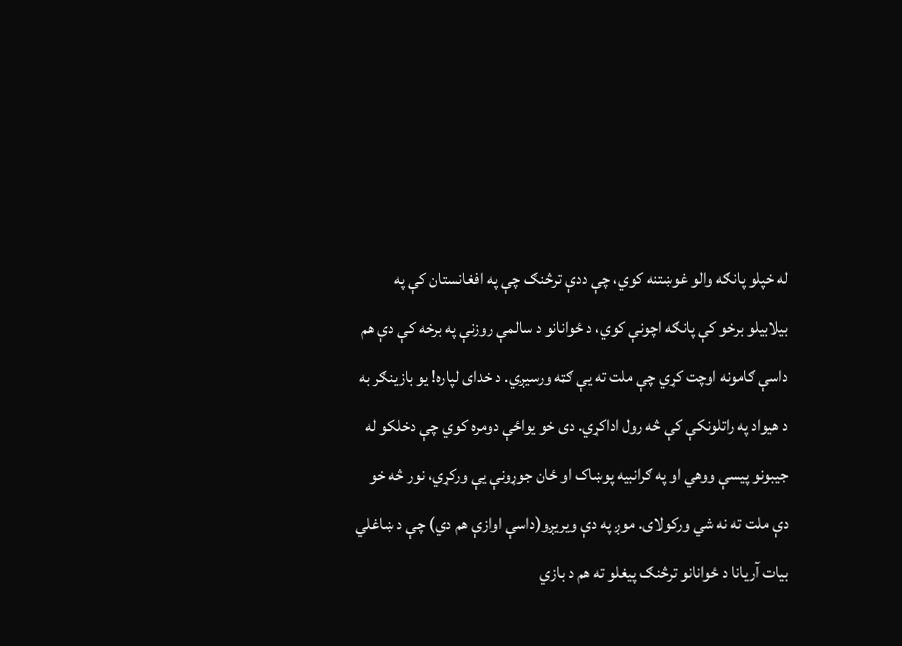له خپلو پانګه والو غوښتنه کوي، چې ددې ترڅنګ چې په افغانستان کې په بيلابيلو برخو کې پانګه اچونې کوي، د ځوانانو د سالمې روزنې په برخه کې دې هم داسې ګامونه اوچت کړي چې ملت ته يې ګټه ورسيږي. د خداى لپاره! يو بازينګر به د هيواد په راتلونکې کې څه رول اداکړي. دى خو يواځې دومره کوي چې دخلکو له جيبونو پيسې ووهي او په ګرانبيه پوښاک او ځان جوړونې يې ورکړي، نور څه خو دې ملت ته نه شي ورکولاى. موږ په دې ويريږو(داسې اوازې هم دي) چې د ښاغلي بيات آريانا د ځوانانو ترڅنګ پيغلو ته هم د بازي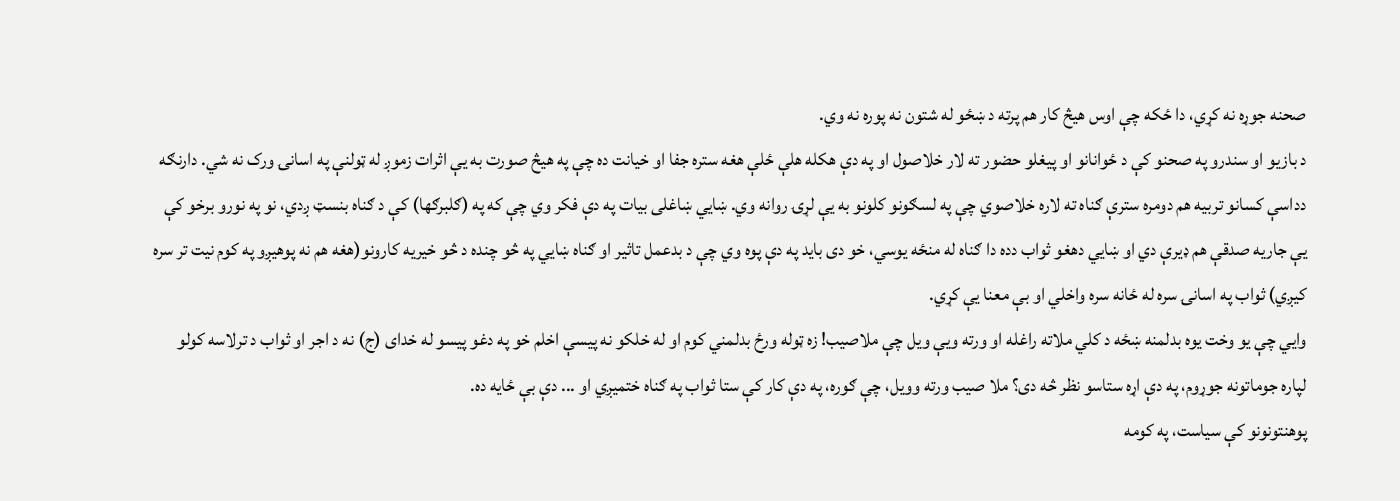صحنه جوړه نه کړي، دا ځکه چې اوس هيڅ کار هم پرته د ښځو له شتون نه پوره نه وي.
د بازيو او سندرو په صحنو کې د ځوانانو او پيغلو حضور ته لار خلاصول او په دې هکله هلې ځلې هغه ستره جفا او خيانت ده چې په هيڅ صورت به يې اثرات زموږ له ټولنې په اسانۍ ورک نه شي. دارنګه دداسې کسانو تربيه هم دومره سترې ګناه ته لاره خلاصوي چې په لسګونو کلونو به يې لړۍ روانه وي. ښايي ښاغلى بيات په دې فکر وي چې که په (ګلبرګها) کې د ګناه بنسټ ږدي، نو په نورو برخو کې يې جاريه صدقې هم ډيرې دي او ښايي دهغو ثواب دده دا ګناه له منځه يوسي، خو دى بايد په دې پوه وي چې د بدعمل تاثير او ګناه ښايي په څو چنده د څو خيريه کارونو(هغه هم نه پوهيږو په کوم نيت تر سره کيږي) ثواب په اسانۍ سره له ځانه سره واخلي او بې معنا يې کړي.
وايي چې يو وخت يوه بدلمنه ښځه د کلي ملاته راغله او ورته ويې ويل چې ملاصيب! زه ټوله ورځ بدلمني کوم او له خلکو نه پيسې اخلم خو په دغو پيسو له خداى (ج) نه د اجر او ثواب د ترلاسه کولو لپاره جوماتونه جوړوم، په دې اړه ستاسو نظر څه دى؟ ملا صيب ورته وويل، چې ګوره، په دې کار کې ستا ثواب په ګناه ختميږي او ... دې بې ځايه ده.
پوهنتونونو کې سياست، په کومه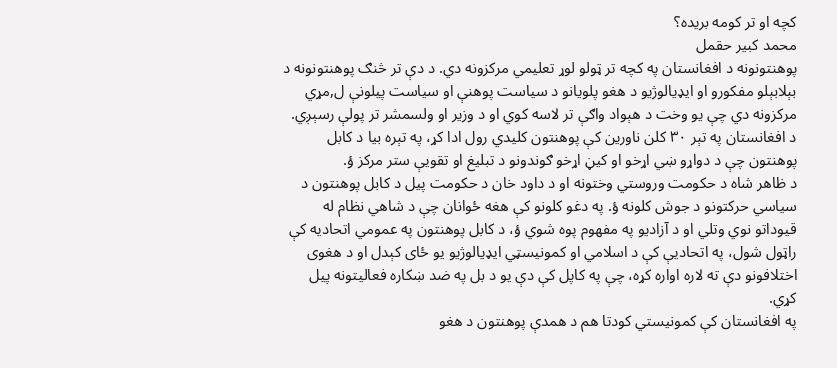کچه او تر کومه بريده؟
محمد کبير حقمل
پوهنتونونه د افغانستان په کچه تر ټولو لوړ تعليمي مرکزونه دي. د دې تر څنګ پوهنتونونه د بېلابېلو مفکورو او ايډيالوژيو د هغو پلويانو د سياست پوهنې او سياست پيلونې ل,مړي مرکزونه دي چې يو وخت د هېواد واګې تر لاسه کوي او د وزير او ولسمشر تر پولې رسېږي.
د افغانستان په تېر ٣٠ کلن ناورين کې پوهنتون کليدي رول ادا کړ، په تېره بيا د کابل پوهنتون چې د دواړو ښي اړخو او کيڼ اړخو ګوندونو د تبليغ او تقويې ستر مرکز ؤ.
د ظاهر شاه د حکومت وروستي وختونه او د داود خان د حکومت پيل د کابل پوهنتون د سياسي حرکتونو د جوش کلونه ؤ. په دغو کلونو کې هغه ځوانان چې د شاهي نظام له قيوداتو نوي وتلي او د آزاديو په مفهوم پوه شوي ؤ، د کابل پوهنتون په عمومي اتحاديه کې راټول شول، په اتحاديې کې د اسلامي او کمونيسټي ايډيالوژيو يو ځاى کېدل او د هغوى اختلافونو دې ته لاره اواره کړه، چې په کاپل کې دې يو د بل په ضد ښکاره فعاليتونه پيل کړي.
په افغانستان کې کمونيستي کودتا هم د همدې پوهنتون د هغو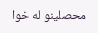محصلينو له خوا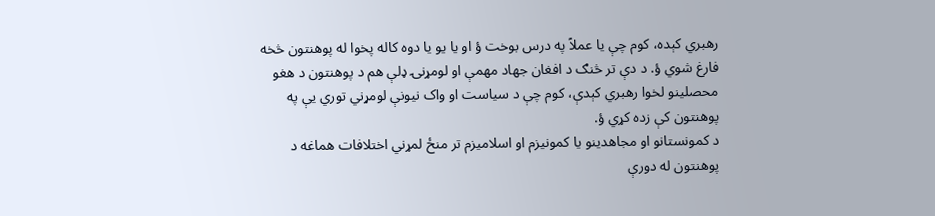رهبري کېده، کوم چې يا عملاً په درس بوخت ؤ او يا يو يا دوه کاله پخوا له پوهنتون څخه فارغ شوي ؤ. د دې تر څنګ د افغان جهاد مهمې او لومړنۍ ډلې هم د پوهنتون د هغو محصلينو لخوا رهبري کېدې، کوم چې د سياست او واک نيونې لومړني توري يې په پوهنتون کې زده کړي ؤ.
د کمونستانو او مجاهدينو يا کمونيزم او اسلاميزم تر منځ لمړني اختلافات هماغه د پوهنتون له دورې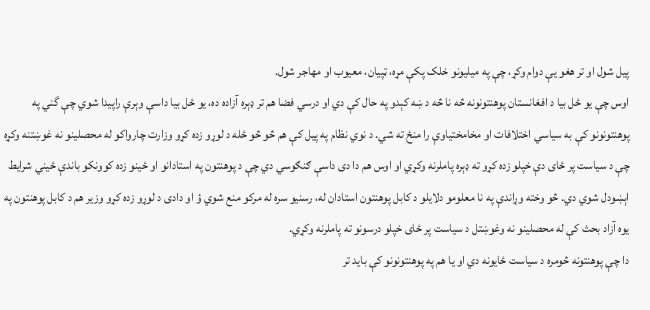پيل شول او تر هغو يې دوام وکړ، چې په ميليونو خلک پکې مړه، ټپيان، معيوب او مهاجر شول.
اوس چې يو ځل بيا د افغانستان پوهنتونونه څه نا څه د ښه کېدو په حال کې دي او درسي فضا هم تر ډېره آزاده ده، يو ځل بيا داسې وېرې راپيدا شوي چې گني په پوهنتونونو کې به سياسي اختلافات او مخامختياوې را منځ ته شي. د نوي نظام په پيل کې هم څو څو ځله د لوړو زده کړو وزارت چارواکو له محصلينو نه غوښتنه وکړه چې د سياست پر ځاى دې خپلو زده کړو ته ډېره پاملرنه وکړي او اوس هم دا دى داسې ګنګوسي دي چې د پوهنتون په استادانو او ځينو زده کوونکو باندې ځيني شرايط اېښودل شوي دي. څو وخته وړاندې په نا معلومو دلايلو د کابل پوهنتون استادان له، رسنيو سره له مرکو منع شوي ؤ او دادى د لوړو زده کړو وزير هم د کابل پوهنتون په يوه آزاد بحث کې له محصلينو نه وغوښتل د سياست پر ځاى خپلو درسونو ته پاملرنه وکړي.
دا چې پوهنتونه څومره د سياست ځايونه دي او يا هم په پوهنتونونو کې بايد تر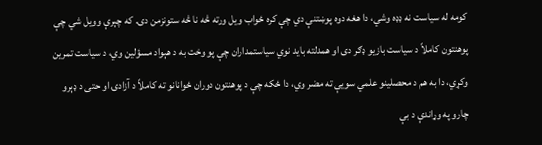کومه له سياست نه ډډه وشي، دا هغه دوه پوښتنې دي چې کره ځواب ويل ورته څه نا څه ستونزمن دى. که چېرې وويل شي چې پوهنتون کاملاً د سياست بازيو ډګر دى او همدلته بايد نوي سياستمداران چې پو وخت به د هېواد مسؤلين وي، د سياست تمرين وکړي، دا به هم د محصلينو علمي سويې ته مضر وي، دا ځکه چې د پوهنتون دوران ځوانانو ته کاملاً د آزادۍ او حتى د ډېرو چارو په وړاندې د بې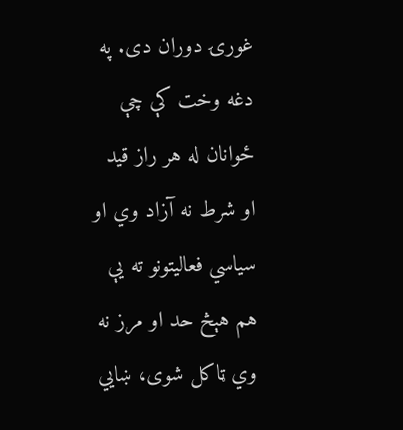غورۍ دوران دى. په دغه وخت کې چې ځوانان له هر راز قيد او شرط نه آزاد وي او سياسي فعاليتونو ته يې هم هېڅ حد او مرز نه وي ټاکل شوى، ښايي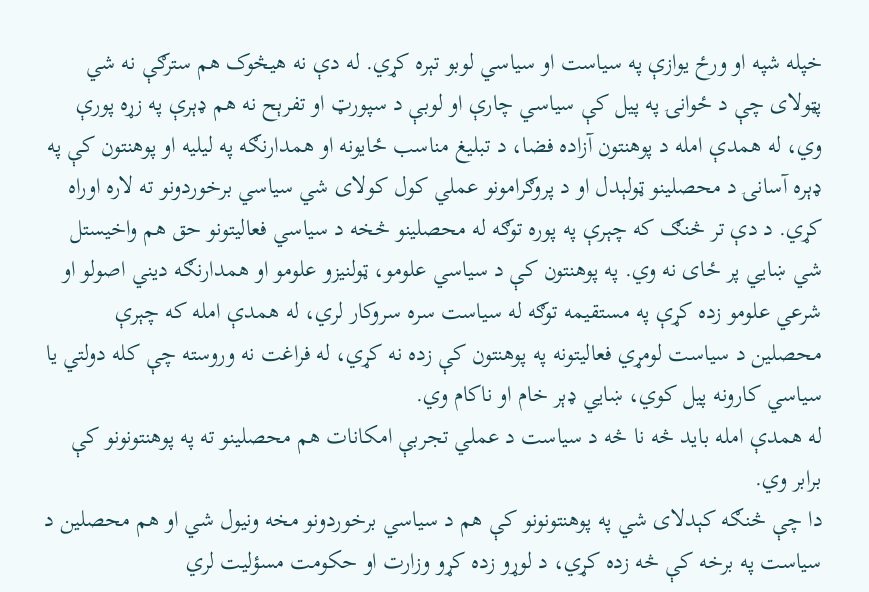خپله شپه او ورځ يوازې په سياست او سياسي لوبو تېره کړي. له دې نه هيڅوک هم سترګې نه شي پټولاى چې د ځوانۍ په پيل کې سياسي چارې او لوبې د سپورټ او تفرېح نه هم ډېرې په زړه پورې وي، له همدې امله د پوهنتون آزاده فضا، د تبليغ مناسب ځايونه او همدارنګه په ليليه او پوهنتون کې په ډېره آسانۍ د محصلينو ټولېدل او د پروګرامونو عملي کول کولاى شي سياسي برخوردونو ته لاره اوراه کړي. د دې تر څنګ که چېرې په پوره توګه له محصلينو څخه د سياسي فعاليتونو حق هم واخيستل شي ښايي پر ځاى نه وي. په پوهنتون کې د سياسي علومو، ټولنيزو علومو او همدارنګه ديني اصولو او شرعي علومو زده کړې په مستقيمه توګه له سياست سره سروکار لري، له همدې امله که چېرې محصلين د سياست لومړي فعاليتونه په پوهنتون کې زده نه کړي، له فراغت نه وروسته چې کله دولتي يا سياسي کارونه پيل کوي، ښايي ډېر خام او ناکام وي.
له همدې امله بايد څه نا څه د سياست د عملي تجربې امکانات هم محصلينو ته په پوهنتونونو کې برابر وي.
دا چې څنګه کېدلاى شي په پوهنتونونو کې هم د سياسي برخوردونو مخه ونيول شي او هم محصلين د سياست په برخه کې څه زده کړي، د لوړو زده کړو وزارت او حکومت مسؤليت لري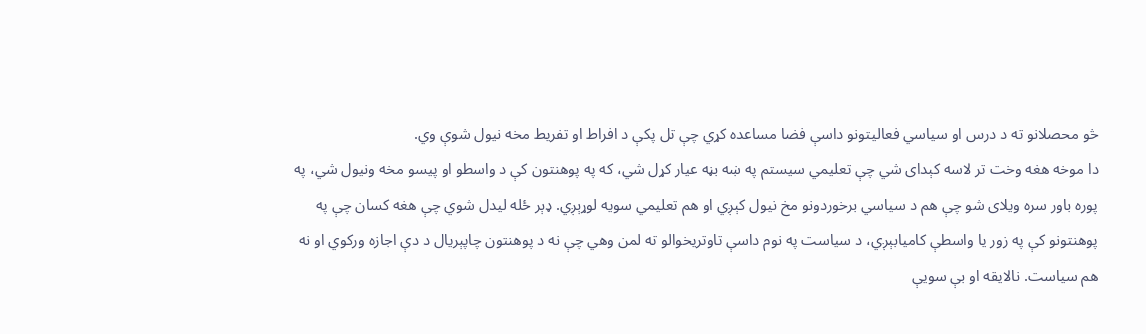څو محصلانو ته د درس او سياسي فعاليتونو داسې فضا مساعده کړي چې تل پکې د افراط او تفريط مخه نيول شوې وي.
دا موخه هغه وخت تر لاسه کېداى شي چې تعليمي سيستم په ښه بڼه عيار کړل شي، که په پوهنتون کې د واسطو او پيسو مخه ونيول شي، په پوره باور سره ويلاى شو چې هم د سياسي برخوردونو مخ نيول کېږي او هم تعليمي سويه لوړېږي. ډېر ځله ليدل شوي چې هغه کسان چې په پوهنتونو کې په زور يا واسطې کاميابېږي، د سياست په نوم داسې تاوتريخوالو ته لمن وهي چې نه د پوهنتون چاپېريال د دې اجازه ورکوي او نه هم سياست. نالايقه او بې سويې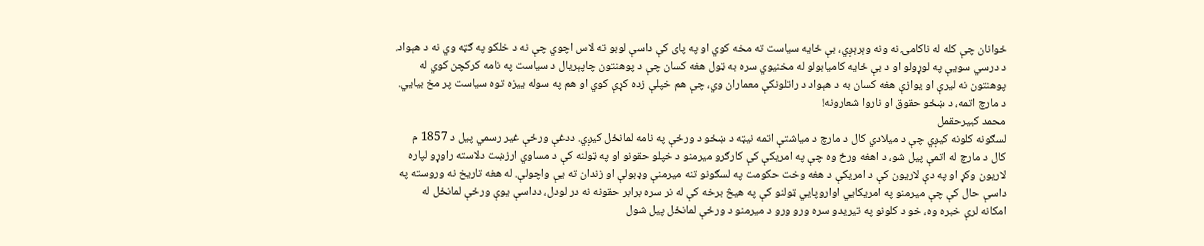ځوانان چې کله له ناکامۍ نه ونه وېرېږي، بې ځايه سياست ته مخه کوي او په پاى کې داسې لوبو ته لاس اچوي چې نه د خلکو په ګټه وي نه د هېواد.
د درسي سويې په لوړولو او د بې ځايه کاميابولو له مخنيوي سره به ټول هغه کسان چې د پوهنتون چاپېريال د سياست په نامه کرکچن کوي له پوهنتون نه ليرې او يوازې هغه کسان به د هېواد د راتلونکې معماران وي، چې هم خپلې زده کړې کوي او هم په سوله ييزه توه سياست پر مخ بيايي.
د مارچ اتمه، د ښځو حقوق او ناروا شعارونه!
محمد كبيرحقمل
لسګونه كلونه كيږي چې د ميلادي كال د مارچ د مياشتې اتمه نيټه د ښځو د ورځې په نامه لمانځل كيږي. ددغې ورځې غير رسمي پيل د 1857 م كال د مارچ له اتمې پيل شو، د اهغه ورځ وه چې په امريكې كې كارګرو ميرمنو د خپلو حقونو او په ټولنه كې د مساوي ارزښت دلاسته راوړو لپاره لاريون وكړ او په دې لاريون كې د امريكې د هغه وخت حكومت په لسګونو تنه ميرمنې وډبولې او زندان ته يې واچولې. له هغه تاريخ نه وروسته په داسې حال كې چې ميرمنو په امريكايي اواروپايي ټولنو كې په هيڅ برخه كې له نر سره برابر حقونه نه در لودل، دداسې يوې ورځې لمانځل له امكانه لرې خبره وه، خو د كلونو په تيريدو سره ورو ورو د ميرمنو د ورځې لمانځل پيل شول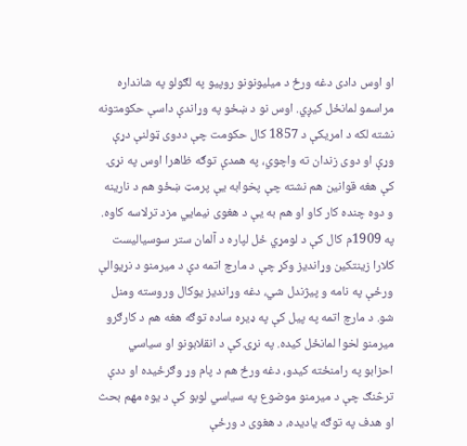او اوس دادى دغه ورځ د ميليونونو روپيو په لګولو په شانداره مراسمو لمانځل كيږي. اوس نو د ښځو په وړاندې داسې حكومتونه نشته لكه د امريكې د 1857 كال حكومت چې ددوى ټولنې دړې وړې او دوى زندان ته واچوي، په همدې توګه ظاهرا اوس په نړۍ كې هغه قوانين هم نشته چې پخوابه يې پرمټ ښځو هم د نارينه و دوه چنده كار كاو او هم به يې د هغوى نيمايي مزد ترلاسه كاوه.
په 1909م كال كې د لومړي ځل لپاره د آلمان ستر سوسياليست كلارا زينتكين وړانديز وكړ چې د مارچ اتمه دې د ميرمنو د نړيوالې ورځې په نامه و پيژندل شي، دغه وړانديز يوكال وروسته ومنل شو. د مارچ اتمه په پيل كې په ډيره ساده توګه هغه هم د كارګرو ميرمنو لخوا لمانځل كيده. په نړۍ كې د انقلابونو او سياسي احزابو په رامنځته كيدو، دغه ورځ هم د پام وړ وګرځيده او ددې ترڅنګ چې د ميرمنو موضوع په سياسي لوبو كې د يوه مهم بحث او هدف په توګه ياديده، د هغوى د ورځې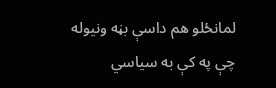لمانځلو هم داسې بڼه ونيوله چې په كې به سياسي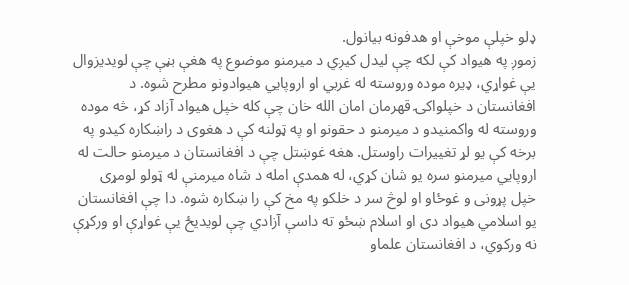ډلو خپلې موخې او هدفونه بيانول.
زموږ په هيواد كې لكه چې ليدل كيږي د ميرمنو موضوع په هغې بڼې چې لويديزوال يې غواړي، ډيره موده وروسته له غربي او اروپايي هيوادونو مطرح شوه. د افغانستان د خپلواكۍ قهرمان امان الله خان چې كله خپل هيواد آزاد كړ، څه موده وروسته له واكمنيدو د ميرمنو د حقونو او په ټولنه كې د هغوى د راښكاره كيدو په برخه كې يو لړ تغييرات راوستل. هغه غوښتل چې د افغانستان د ميرمنو حالت له اروپايي ميرمنو سره يو شان كړي، له همدې امله د شاه ميرمنې له ټولو لومړى خپل پړونى و غوځاو او لوڅ سر د خلكو په مخ كې را ښكاره شوه. دا چې افغانستان يو اسلامي هيواد دى او اسلام ښځو ته داسې آزادي چې لويديځ يې غواړې او وركړې نه وركوي، د افغانستان علماو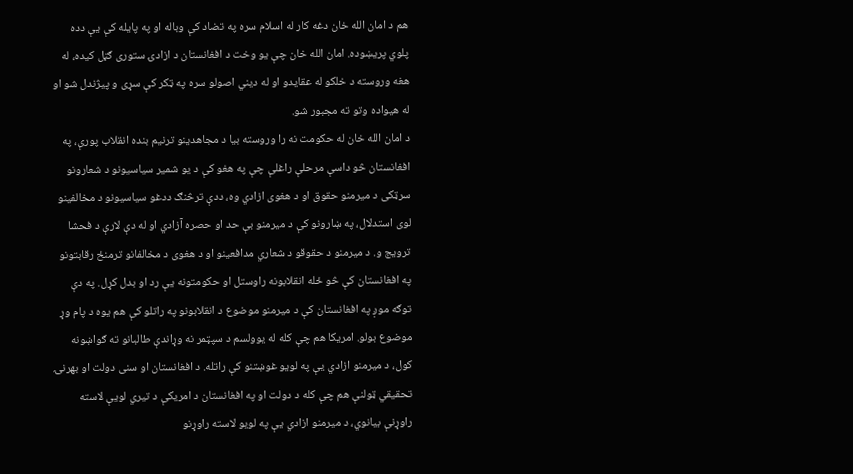هم د امان الله خان دغه كار له اسلام سره په تضاد كې وباله او په پايله كې يې دده پلوي پريښوده. امان الله خان چې يو وخت د افغانستان د ازادۍ ستورى ګڼل كيده، له هغه وروسته د خلكو له عقايدو او له ديني اصولو سره په ټكر كې سړى و پيژندل شو او له هيواده وتو ته مجبور شو.
د امان الله خان له حكومت نه را وروسته بيا د مجاهدينو ترنيم بنده انقلاب پورې، په افغانستان څو داسې مرحلې راغلې چې په هغو كې د يو شمير سياسيونو د شعارونو سرټكى د ميرمنو حقوق او د هغوى ازادي وه، ددې ترڅنګ ددغو سياسيونو د مخالفينو لوى استدلال، په ښارونو كې د ميرمنو بې حد او حصره آزادي او له دې لارې د فحشا ترويج و. د ميرمنو د حقوقو د شعاري مدافعينو او د هغوى د مخالفانو ترمنځ رقابتونو په افغانستان كې څو ځله انقلابونه راوستل او حكومتونه يې رد او بدل كړل. په دې توګه موږ په افغانستان كې د ميرمنو موضوع د انقلابونو په راتلو كې هم يوه د پام وړ موضوع بولو. امريكا هم چې كله له يوولسم د سپټمر نه وړاندې طالبانو ته ګواښونه كول، د ميرمنو ازادي يې په لويو غوښتنو كې راتله. د افغانستان او سنى دولت او بهرنۍ تحقيقي ټولنې هم چې كله د دولت او په افغانستان د امريكې د تيري لويې لاسته راوړنې بيانوي، د ميرمنو ازادي يې په لويو لاسته راوړنو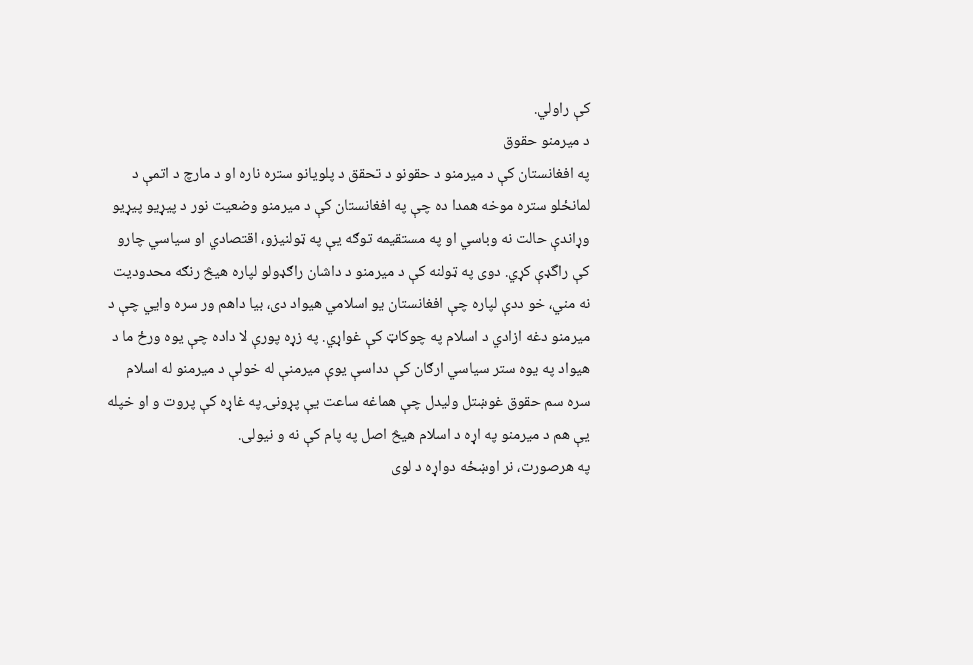كې راولي.
د ميرمنو حقوق
په افغانستان كې د ميرمنو د حقونو د تحقق د پلويانو ستره ناره او د مارچ د اتمې د لمانځلو ستره موخه همدا ده چې په افغانستان كې د ميرمنو وضعيت نور د پيړيو پيړيو وړاندې حالت نه وباسي او په مستقيمه توګه يې په ټولنيزو، اقتصادي او سياسي چارو كې راگډې كړي. دوى په ټولنه كې د ميرمنو د داشان راګډولو لپاره هيڅ رنګه محدوديت نه مني، خو ددې لپاره چې افغانستان يو اسلامي هيواد دى، بيا داهم ور سره وايي چې د ميرمنو دغه ازادي د اسلام په چوكاټ كې غواړي. په زړه پورې لا داده چې يوه ورځ ما د هيواد په يوه ستر سياسي ارګان كې دداسې يوې ميرمنې له خولې د ميرمنو له اسلام سره سم حقوق غوښتل وليدل چې هماغه ساعت يې پړونۍ په غاړه كې پروت و او خپله يې هم د ميرمنو په اړه د اسلام هيڅ اصل په پام كې نه و نيولى.
په هرصورت، نر اوښځه دواړه د لوى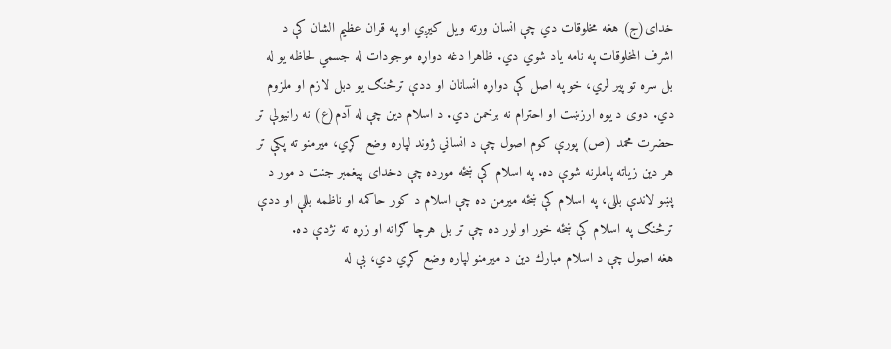خداى(ج) هغه مخلوقات دي چې انسان ورته ويل كيږي او په قران عظيم الشان كې د اشرف المخلوقات په نامه ياد شوي دي. ظاهرا دغه دواړه موجودات له جسمي لحاظه يو له بل سره تو پير لري، خو په اصل كې دواړه انسانان او ددې ترڅنګ يو دبل لازم او ملزوم دي. دوى د يوه ارزښت او احترام نه برخمن دي. د اسلام دين چې له آدم(ع) نه رانيولې تر حضرت محمد (ص) پورې كوم اصول چې د انساني ژوند لپاره وضع كړي، ميرمنو ته پكې تر هر دين زياته پاملرنه شوې ده. په اسلام كې ښځه مورده چې دخداى پيغمبر جنت د مور د پښو لاندې بللى، په اسلام كې ښځه ميرمن ده چې اسلام د كور حاكمه او ناظمه بللې او ددې ترڅنګ په اسلام كې ښځه خور او لور ده چې تر بل هرچا ګرانه او زړه ته نژدې ده.
هغه اصول چې د اسلام مبارك دين د ميرمنو لپاره وضع كړي دي، بې له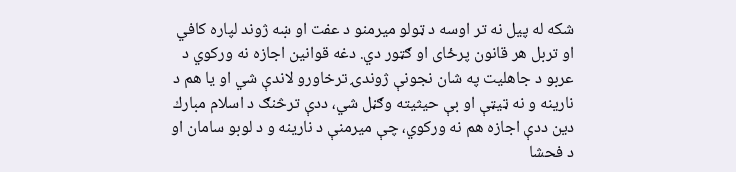شكه له پيل نه تر اوسه د ټولو ميرمنو د عفت او ښه ژوند لپاره كافي او تربل هر قانون پرځاى او ګټور دي. دغه قوانين اجازه نه وركوي د عربو د جاهليت په شان نجونې ژوندۍ ترخاورو لاندې شي او يا هم د نارينه و نه ټيټې او بې حيثيته وګڼل شي، ددې ترڅنګ د اسلام مبارك دين ددې اجازه هم نه وركوي، چې ميرمنې د نارينه و د لوبو سامان او د فحشا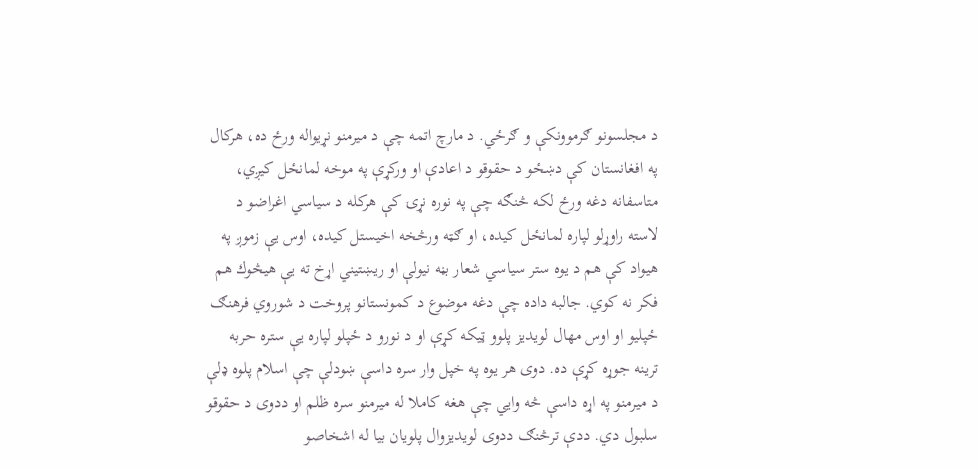د مجلسونو ګرموونكې و ګرځي. د مارچ اتمه چې د ميرمنو نړيواله ورځ ده، هركال په افغانستان كې دښځو د حقوقو د اعادې او وركړې په موخه لمانځل كيږي، متاسفانه دغه ورځ لكه څنګه چې په نوره نړۍ كې هركله د سياسي اغراضو د لاسته راوړلو لپاره لمانځل كيده، او ګټه ورڅخه اخيستل كيده، اوس يې زموږ په هيواد كې هم د يوه ستر سياسي شعار بڼه نيولې او ريښتيني اړخ ته يې هيڅوك هم فكر نه كوي. جالبه داده چې دغه موضوع د كمونستانو پروخت د شوروي فرهنګ ځپليو او اوس مهال لويديز پلوو ټيكه كړې او د نورو د ځپلو لپاره يې ستره حربه ترينه جوړه كړې ده. دوى هر يوه په خپل وار سره داسې ښودلې چې اسلام پلوه ډلې د ميرمنو په اړه داسې څه وايي چې هغه كاملا له ميرمنو سره ظلم او ددوى د حقوقو سلبول دي. ددې ترڅنګ ددوى لويديزوال پلويان بيا له اشخاصو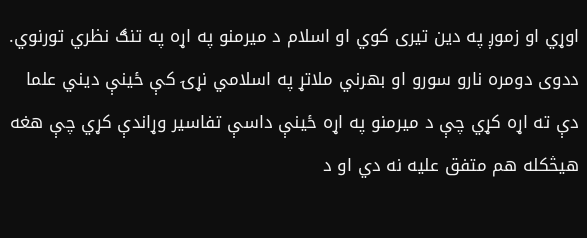اوړي او زموږ په دين تيرى كوي او اسلام د ميرمنو په اړه په تنګ نظري تورنوي. ددوى دومره نارو سورو او بهرني ملاتړ په اسلامي نړۍ كې ځينې ديني علما دې ته اړه كړي چې د ميرمنو په اړه ځينې داسې تفاسير وړاندې كړي چې هغه هيڅكله هم متفق عليه نه دي او د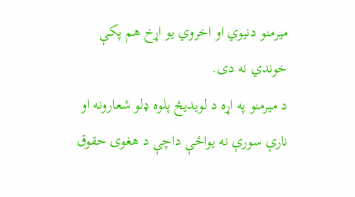ميرمنو دنيوي او اخروي يو اړخ هم پكې خوندي نه دى.
د ميرمنو په اړه د لويديځ پلوه ډلو شعارونه او نارې سورې نه يواځې داچې د هغوى حقوق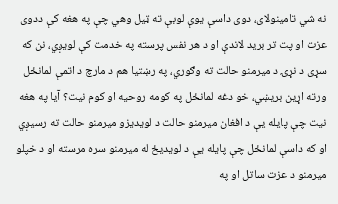نه شي تامينولاى، دوى داسې يوې لوبې ته ټيل وهي چې په هغه كې ددوى عزت او پت تر بريد لاندې او د هر نفس پرسته په خدمت كې لويږي، نن كه سړى د نړۍ د ميرمنو حالت ته وګوري، په رښتيا هم د مارچ د اتمې لمانځل ورته اړين بريښي، خو دغه لمانځل په كومه روحيه او كوم نيت؟ آيا په هغه نيت چې پايله يې د افغان ميرمنو حالت د لويديزو ميرمنو حالت ته رسيږي او كه داسې لمانځل چې پايله يې د لويديځ له ميرمنو سره مرسته او د خپلو ميرمنو د عزت ساتل او په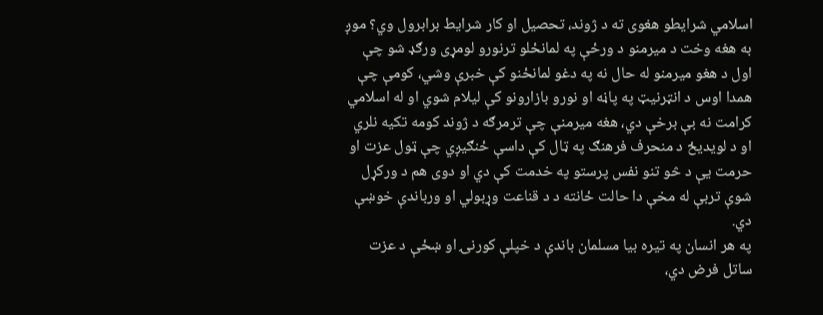اسلامي شرايطو هغوى ته د ژوند، تحصيل او كار شرايط برابرول وي؟ موږ به هغه وخت د ميرمنو د ورځې په لمانځلو ترنورو لومړى ورګډ شو چې اول د هغو ميرمنو له حال نه په دغو لمانځنو كې خبرې وشي، كومې چې همدا اوس د انټرنيټ په پاڼه او نورو بازارونو كې ليلام شوي او له اسلامي كرامت نه بې برخې دي، هغه ميرمنې چې ترمرګه د ژوند كومه تكيه نلري او د لويديځ د منحرف فرهنګ په ټال كې داسې ځنګيږي چې ټول عزت او حرمت يې د څو تنو نفس پرستو په خدمت كې دي او دوى هم د وركړل شوې تربې له مخې دا حالت ځانته د د قناعت وړبولي او ورباندې خوښې دي.
په هر انسان په تيره بيا مسلمان باندې د خپلې كورنۍ او ښځې د عزت ساتل فرض دي،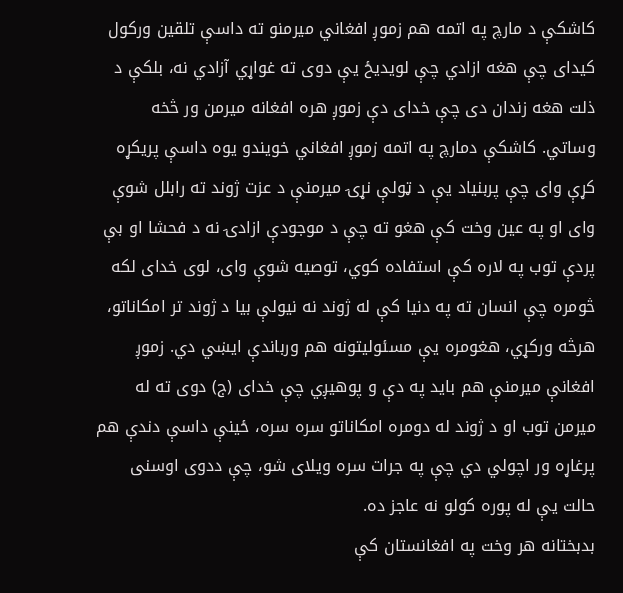كاشكې د مارچ په اتمه هم زموږ افغاني ميرمنو ته داسې تلقين وركول كيداى چې هغه ازادي چې لويديځ يې دوى ته غواړي آزادي نه، بلكې د ذلت هغه زندان دى چې خداى دې زموږ هره افغانه ميرمن ور څخه وساتي. كاشكې دمارچ په اتمه زموږ افغاني خويندو يوه داسې پريكړه كړې واى چې پربنياد يې د ټولې نړۍ ميرمنې د عزت ژوند ته رابلل شوې واى او په عين وخت كې هغو ته چې د موجودې ازادۍ نه د فحشا او بې پردې توب په لاره كې استفاده كوي، توصيه شوې واى، لوى خداى لكه څومره چې انسان ته په دنيا كې له ژوند نه نيولې بيا د ژوند تر امكاناتو، هرڅه وركړي، هغومره يې مسئوليتونه هم ورباندې ايښي دي. زموږ افغانې ميرمنې هم بايد په دې و پوهيږي چې خداى (ج) دوى ته له ميرمن توب او د ژوند له دومره امكاناتو سره سره، ځينې داسې دندې هم پرغاړه ور اچولي دي چې په جرات سره ويلاى شو، چې ددوى اوسنى حالت يې له پوره كولو نه عاجز ده.
بدبختانه هر وخت په افغانستان كې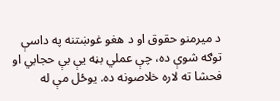د ميرمنو حقوق او د هغو غوښتنه په داسې توګه شوې ده، چې عملي بڼه يې بې حجابي او فحشا ته لاره خلاصونه ده. يوځل مې له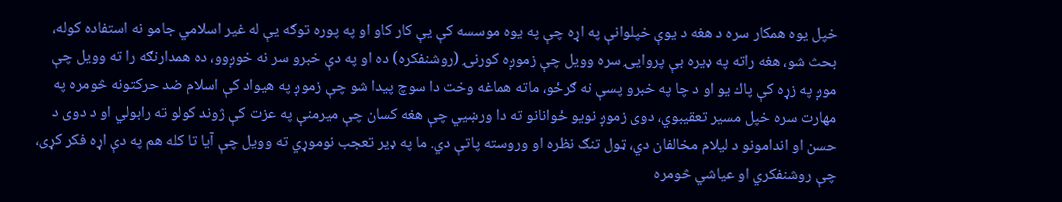خپل يوه همكار سره د هغه د يوې خپلوانې په اړه چې په يوه موسسه كې يې كار كاو او په پوره توګه يې له غير اسلامي جامو نه استفاده كوله، بحث شو، هغه راته په ډيره بې پروايۍ سره وويل چې زموږه كورنۍ (روشنفكره) ده او په دې خبرو سر نه خوږوو، ده همدارنګه را ته وويل چې موږ په زړه كې پاك يو او د چا په خبرو پسې نه ګرځو، ماته هماغه وخت دا سوچ پيدا شو چې زموږ په هيواد كې اسلام ضد حركتونه څومره په مهارت سره خپل مسير تعقيبوي، دوى زموږ نويو ځوانانو ته دا ورښيي چې هغه كسان چې ميرمنې په عزت كې ژوند كولو ته رابولي او د دوى د حسن او اندامونو د ليلام مخالفان دي، ټول تنګ نظره او وروسته پاتې دي. ما په ډير تعجب نوموړي ته وويل چې آيا تا كله هم په دې اړه فكر كړى، چې روشنفكري او عياشي څومره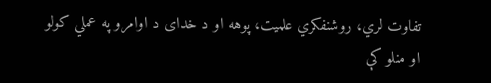تفاوت لري، روشنفكري علميت، پوهه او د خداى د اوامرو په عملي كولو او منلو كې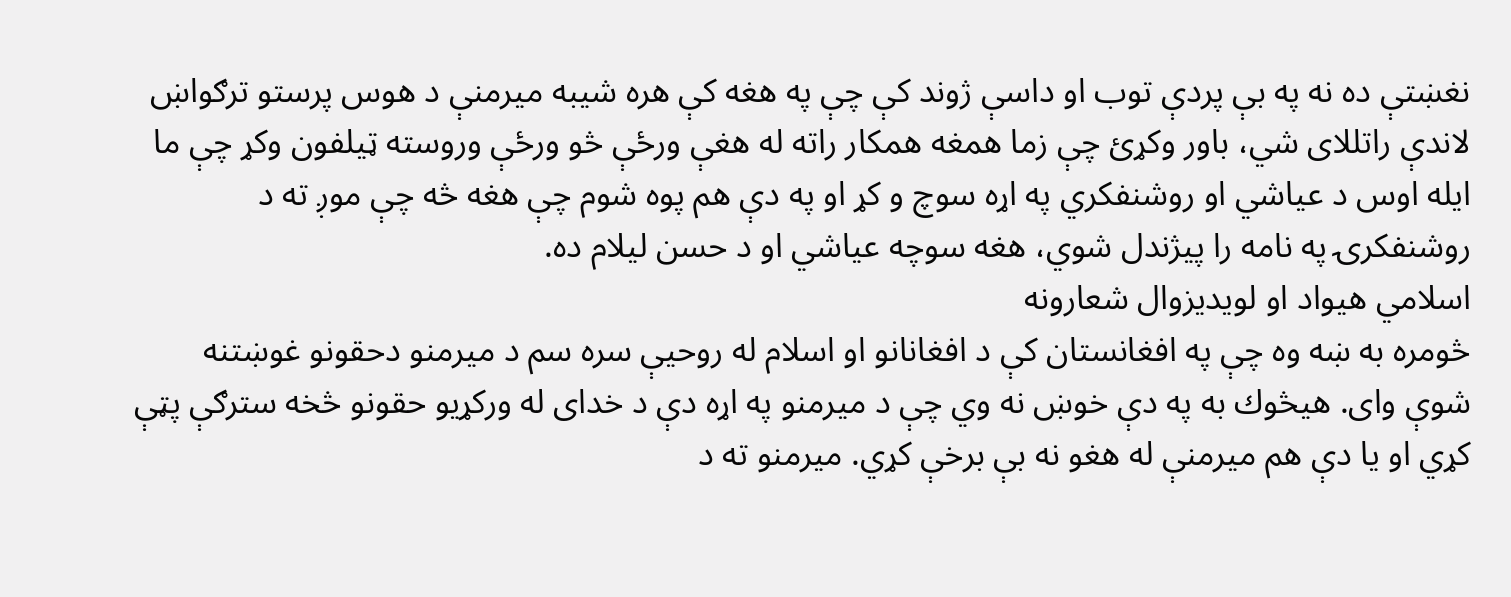نغښتې ده نه په بې پردې توب او داسې ژوند كې چې په هغه كې هره شيبه ميرمنې د هوس پرستو ترګواښ لاندې راتللاى شي، باور وكړئ چې زما همغه همكار راته له هغې ورځې څو ورځې وروسته ټيلفون وكړ چې ما ايله اوس د عياشي او روشنفكري په اړه سوچ و كړ او په دې هم پوه شوم چې هغه څه چې موږ ته د روشنفكرۍ په نامه را پيژندل شوي، هغه سوچه عياشي او د حسن ليلام ده.
اسلامي هيواد او لويديزوال شعارونه
څومره به ښه وه چې په افغانستان كې د افغانانو او اسلام له روحيې سره سم د ميرمنو دحقونو غوښتنه شوې واى. هيڅوك به په دې خوښ نه وي چې د ميرمنو په اړه دې د خداى له وركړيو حقونو څخه سترګې پټې كړي او يا دې هم ميرمنې له هغو نه بې برخې كړي. ميرمنو ته د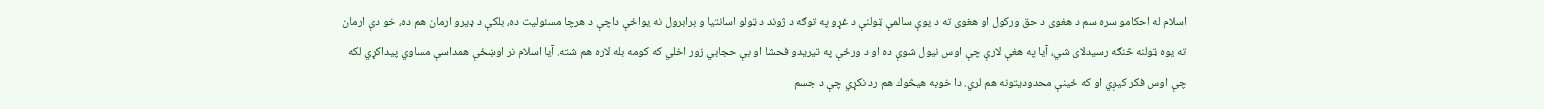اسلام له احكامو سره سم د هغوى د حق وركول او هغوى ته د يوې سالمې ټولنې د غړو په توګه د ژوند د ټولو اسانتيا و برابرول نه يواځې داچې د هرچا مسئوليت ده، بلكې د ډيرو ارمان هم ده، خو دې ارمان ته يوه ټولنه څنګه رسيدلاى شي، آيا په هغې لارې چې اوس نيول شوې ده او د ورځې په تيريدو فحشا او بې حجابي زور اخلي كه كومه بله لاره هم شته. آيا اسلام نر اوښځې همداسې مساوي پيداكړي لكه چې اوس فكر كيږي او كه ځينې محدوديتونه هم لري. دا خوبه هيڅوك هم رد نكړي چې د جسم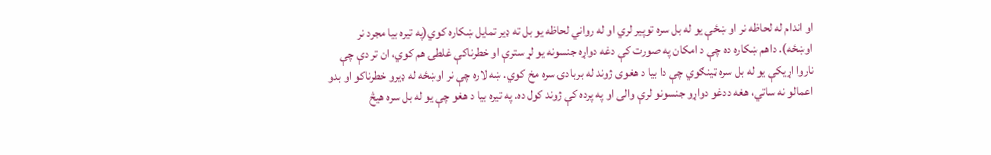او اندام له لحاظه نر او ښځې يو له بل سره توپير لري او له رواني لحاظه يو بل ته ډير تمايل ښكاره كوي(په تيره بيا مجرد نر اوښځه). داهم ښكاره ده چې د امكان په صورت كې دغه دواړه جنسونه يو لړ سترې او خطرناكې غلطۍ هم كوي، ان تر دې چې ناروا اړيكې يو له بل سره ټينګوي چې دا بيا د هغوى ژوند له بربادۍ سره مخ كوي. ښه لاره چې نر اوښځه له ډيرو خطرناكو او بدو اعمالو نه ساتي، هغه ددغو دواړو جنسونو لرې والى او په پرده كې ژوند كول ده. په تيره بيا د هغو چې يو له بل سره هيڅ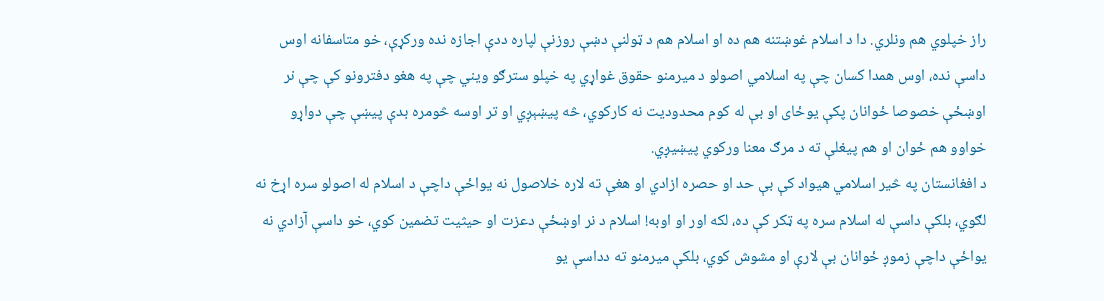راز خپلوي هم ونلري. دا د اسلام غوښتنه هم ده او اسلام هم د ټولنې دښې روزنې لپاره ددې اجازه نده وركړې، خو متاسفانه اوس داسې نده، اوس همدا كسان چې په اسلامي اصولو د ميرمنو حقوق غواړي په خپلو سترګو ويني چې په هغو دفترونو كې چې نر اوښځې خصوصا ځوانان پكې يوځاى او بې له كوم محدوديت نه كاركوي، څه پيښېږي او تر اوسه څومره بدې پيښې چې دواړو خواوو هم ځوان او هم پيغلې ته د مرګ معنا وركوي پيښيږي.
د افغانستان په څير اسلامي هيواد كې بې حد او حصره ازادي او هغې ته لاره خلاصول نه يواځې داچې د اسلام له اصولو سره اړخ نه لګوي، بلكې داسې له اسلام سره په ټكر كې ده، لكه اور او اوبه! اسلام د نر اوښځې دعزت او حيثيت تضمين كوي، خو داسې آزادي نه يواځې داچې زموږ ځوانان بې لارې او مشوش كوي، بلكې ميرمنو ته دداسې يو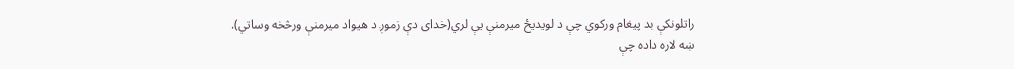راتلونكې بد پيغام وركوي چې د لويديځ ميرمنې يې لري(خداى دې زموږ د هيواد ميرمنې ورڅخه وساتي).
ښه لاره داده چې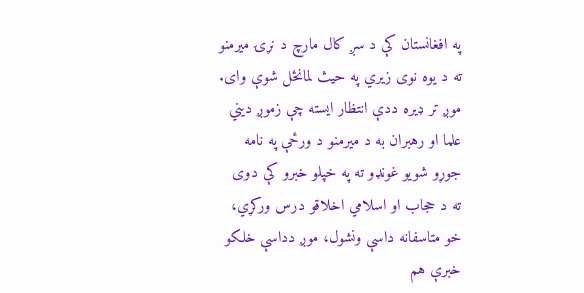په افغانستان كې د سږ كال مارچ د نړۍ ميرمنو ته د يوه نوى زيري په حيث لمانځل شوې واى. موږ تر ډيره ددې انتظار ايسته چې زموږ ديني علما او رهبران به د ميرمنو د ورځې په نامه جوړو شويو غونډو ته په خپلو خبرو كې دوى ته د حجاب او اسلامي اخلاقو درس وركړي، خو متاسفانه داسې ونشول، موږ دداسې خلكو خبرې هم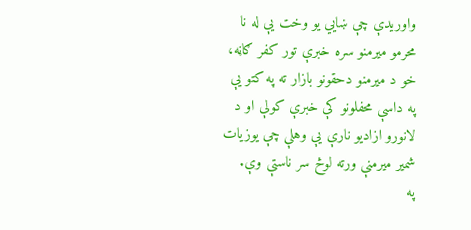واوريدې چې ښايي يو وخت يې له نا محرمو ميرمنو سره خبرې تور كفر ګاڼه، خو د ميرمنو دحقونو بازار ته په كتو يې په داسې محفلونو كې خبرې كولې او د لانورو ازاديو نارې يې وهلې چې يوزيات شمير ميرمنې ورته لوڅ سر ناستې وې.
په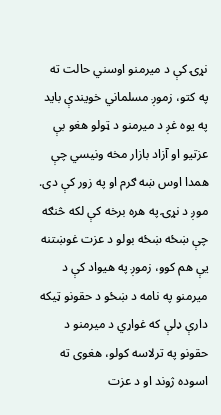نړۍ كې د ميرمنو اوسني حالت ته په كتو، زموږ مسلماني خويندې بايد په يوه غږ د ميرمنو د ټولو هغو بې عزتيو او آزاد بازار مخه ونيسي چې همدا اوس ښه ګرم او په زور كې دى. موږ د نړۍ په هره برخه كې لكه څنګه چې ښځه ښځه بولو د عزت غوښتنه يې هم كوو، زموږ په هيواد كې د ميرمنو په نامه د ښځو د حقونو ټيكه دارې ډلې كه غواړي د ميرمنو د حقونو په ترلاسه كولو، هغوى ته اسوده ژوند او د عزت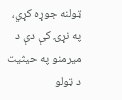ټولنه جوړه كړي، په نړۍ كې دې د ميرمنو په حيثيت د ټولو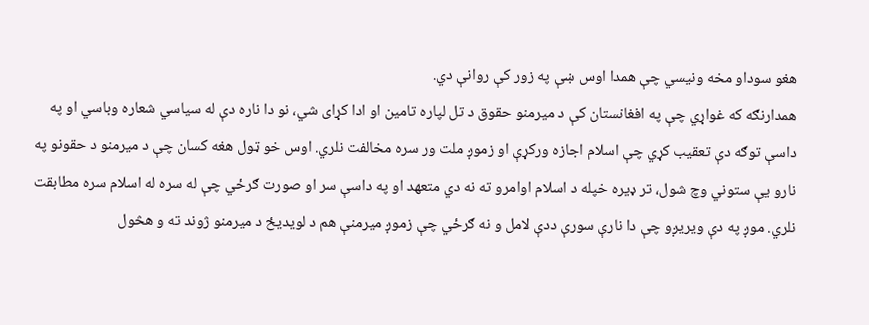هغو سوداو مخه ونيسي چې همدا اوس ښې په زور كې روانې دي.
همدارنګه كه غواړي چې په افغانستان كې د ميرمنو حقوق د تل لپاره تامين او ادا كړاى شي، نو دا ناره دې له سياسي شعاره وباسي او په داسې توګه دې تعقيب كړي چې اسلام اجازه وركړې او زموږ ملت ور سره مخالفت نلري. اوس خو ټول هغه كسان چې د ميرمنو د حقونو په نارو يې ستوني وچ شول، تر ډيره خپله د اسلام اوامرو ته نه دي متعهد او په داسې سر او صورت ګرځي چې له سره له اسلام سره مطابقت نلري. موږ په دې ويريږو چې دا نارې سورې ددې لامل و نه ګرځي چې زموږ ميرمنې هم د لويديځ د ميرمنو ژوند ته و هڅول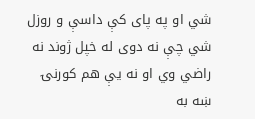شي او په پاى كې داسې و روزل شي چې نه دوى له خپل ژوند نه راضي وي او نه يې هم كورنۍ
ښه به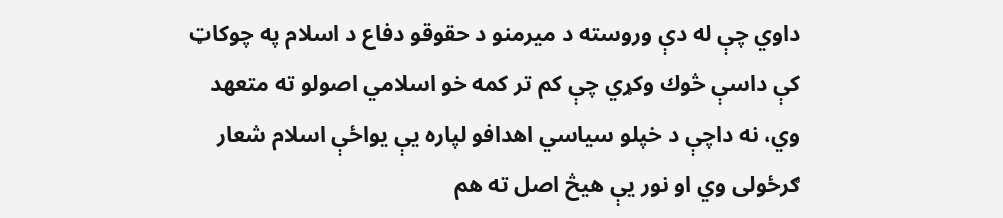داوي چې له دې وروسته د ميرمنو د حقوقو دفاع د اسلام په چوكاټ كې داسې څوك وكړي چې كم تر كمه خو اسلامي اصولو ته متعهد وي، نه داچې د خپلو سياسي اهدافو لپاره يې يواځې اسلام شعار ګرځولى وي او نور يې هيڅ اصل ته هم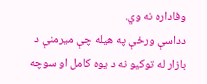وفاداره نه وي.
دداسې ورځې په هيله چې ميرمنې د بازار له توكيو نه د يوه كامل او سوچه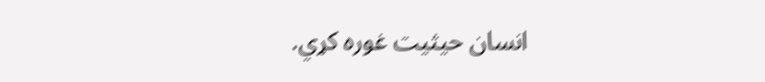انسان حيثيت غوره كړي.